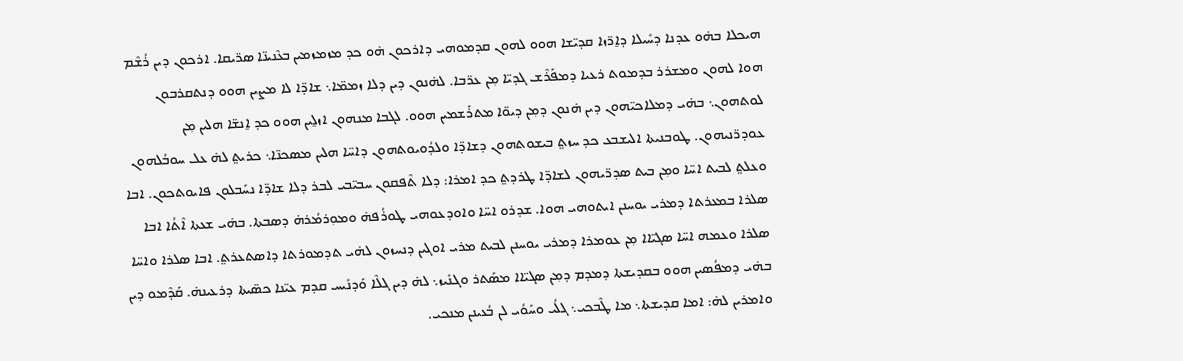ܗܝܟܠܐ ܒܗ̇ܘ ܥܕܢܐ ܕܚܺܝܠܐ ܕܐ̱ܪ̈ܙܐ ܩܕܝ̈ܫܐ ܗܘܘ ܠܗܘܢ ܩܕܡܘܗܝ ܕܐܪܟܘܢ ܗ̇ܘ ܟܕ ܡܙܡܙܡܝܢ ܒܥܶܢܝܢ̈ܐ ܣܪ̈ܝܩܐ. ܐܪܟܘܢ ܕܝܢ ܪܳܫܶܡ ܗܘܐ ܠܗܘܢ ܘܡܫܪܪ ܒܕܡܘܬ ܪܥܝܐ ܕܡܦܰܪܶܫ ܓܕܝ̈ܐ ܡ݂ܢ ܥܪ̈ܒܐ. ܠܗ̇ܢܘܢ ܕܝܢ ܕܠܐ ܙܡܡ̈ܐ܆ ܫܐܕ̈ܐ ܠܐ ܡܨܝܢ ܗܘܘ ܕܢܬܩܪܒܘܢ ܠܘܬܗܘܢ܆ ܒܗ̇ܝ ܕܡܠܐܟܝ̈ܗܘܢ ܕܝܢ ܗ̇ܢܘܢ ܕܡ݂ܢ ܕܝܘ̈ܐ ܡܬܪܰܫܡܝܢ ܗܘܘ. ܠܓܒܐ ܡܢܗܘܢ ܐܙܠ̱ܝܢ ܗܘܘ ܟܕ ܐ̱ܢܫ̈ܐ ܗܠܝܢ ܡ݂ܢ ܥܘܕܪ̈ܢܝܗܘܢ. ܛܘܒܢܝܬܐ ܐܠܝܫܒܥ ܟܕ ܚܙܬ݀ ܒܝܫܘܬܗܘܢ ܕܫܐܕ̈ܐ ܘܠܕܳܘܝܘܬܗܘܢ ܕܐܚ̈ܐ ܗܠܝܢ ܡܣܟܢ̈ܐ܆ ܟܪܝܬ݀ ܠܗ̇ ܥܠ ܚܘܒܳܠܗܘܢ ܘܥܠܬ݀ ܠܒܝܬ ܐܚ̈ܐ ܘܡ݂ܢ ܒܝܬ ܣܕܪ̈ܝܗܘܢ ܠܫܐܕ̈ܐ ܛܪܕܬ݀ ܟܕ ܐܡܪܐ: ܕܠܐ ܬܶܦܩܘܢ ܚܒܝ̈ܒܝ ܠܒܪ ܕܠܐ ܫܐܕ̈ܐ ܢܚܰܒܠܘܢ ܦܐܝܘܬܟܘܢ. ܐܒܐ ܣܠܪܐ ܒܡܥܪܬܐ ܕܡܪܝ ܝܘܚܢܢ ܐܝܬܘܗܝ ܗܘܐ. ܫܕܪܘ ܐܚ̈ܐ ܘܐܘܕܥܘܗܝ ܛܘܪܳܦܗ̇ ܘܡܘ݂ܪܡܳܪܗ̇ ܕܣܒܬܐ. ܒܗ̇ܝ ܫܥܬܐ ܐܶܬܳܐ ܐܒܐ ܣܠܪܐ ܘܥܡܗ ܐܚ̈ܐ ܣܓܝ̈ܐܐ ܡ݂ܢ ܥܘܡܪܐ ܕܡܪܝ ܝܘܚܢܢ ܠܒܝܬ ܡܪܝ ܐܘܓܝܢ ܕܢܚܙܘܢ ܠܗ̇ܝ ܬܕܡܘܪܬܐ ܕܐܣܬܥܪܬ݀. ܐܒܐ ܣܠܪܐ ܘܐܚ̈ܐ ܒܗ̇ܝ ܕܡܦܳܣܝܢ ܗܘܘ ܒܩܕܝܫܬܐ ܕܡܕܡ ܕܡ݂ܢ ܣܓܝ̈ܐܐ ܡܣܰܬܪ ܘܓܢܺܝܙ܆ ܠܗ̇ ܕܝܢ ܓܠܶܐ ܘܰܕܢܺܝܚ ܩܕܡ ܥܝ̈ܢܐ ܟܣ̈ܝܬܐ ܕܪܥܝܢܗ̇. ܩܰܕܶܡܘ ܕܝܢ ܘܐܡܪܝܢ ܠܗ̇: ܐܡܐ ܩܕܝܫܬܐ܆ ܡܐ ܛܶܒܟܝ܆ ܓܠܳܝ ܘܚܰܘܳܝ ܠܢ ܒܳܥܝܢܢ ܡܢܟܝ.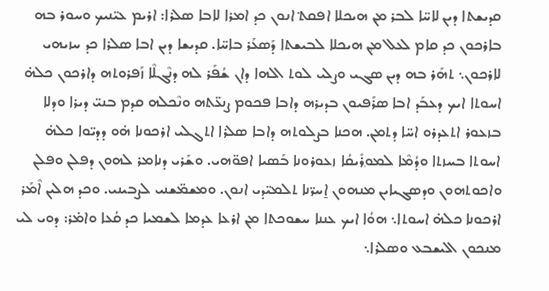ܩܕܝܫܬܐ ܕܝܢ ܠܐܚ̈ܐ ܠܒܪ ܡ݂ܢ ܗܝܟܠܐ ܐܦܩܬ݀ ܐܢܘܢ ܟܕ ܐܡܪܐ ܠܐܒܐ ܣܠܪܐ: ܐܪܝܡ ܥܝ̈ܢܝܟ ܘܚܘܪ ܒܗ ܒܐܪܟܘܢ ܟܕ ܩܐܡ ܠܥܠ ܡ݂ܢ ܗܝܟܠܐ ܠܒܝܫܬܐ ܕܰܣܥܰܪ ܒܐܚ̈ܐ. ܩܕܝܫܐ ܕܝܢ ܐܒܐ ܣܠܪܐ ܟܕ ܚܙܝܗܝ ܠܐܪܟܘܢ܆ ܬܗܰܪ ܒܗ ܕܝܢ ܣܓܝ ܘܨܠܝ ܠܘܬ ܐܠܗܐ ܕܐܢ ܫܳܦܰܪ ܠܗ ܕܢܶܓܠܶܐ ܙܰܦܪܘܬܗ ܕܐܪܟܘܢ ܟܠܗ̇ ܐܚܘܬܐ ܐܝܟ ܕܥܒܰܕ ܐܒܐ ܣܪܰܦܝܘܢ ܒܕܝܪܗ ܕܐܒܐ ܦܟܘܡ ܨܢܥ̈ܬܗ ܘܢܶܟܠܗ ܩܕܡ ܒܢܝ̈ ܕܝܪܐ ܘܕܠܐ ܒܙܥܘܪ ܐܬܥܕܪܘ ܐܚ̈ܐ ܕܬܡܢ. ܗܟܢܐ ܒܨܠܘܬܗ ܕܐܒܐ ܣܠܪܐ ܐܬܓܠܝ ܐܪܟܘܢܐ ܗ̇ܘ ܕܕܝ̈ܘܐ ܟܠܗ̇ ܐܚܘܬܐ ܒܚܙܬܐ ܘܕܳܡܶܐ ܠܡܘ݂ܪܺܝܩܳܐ ܙܥܘܪܘܢܐ ܒܰܣܝܐ ܐܦܘ̈ܗܝ. ܘܫܰܪܝ ܕܢܐܡܪ ܠܗܘܢ ܕܦܠܢ ܘܦܠܢ ܘܐܟܘܬܗܘܢ ܘܕܣܓܝܐܝܢ ܡܢܗܘܢ ܐ̱ܚܪ̈ܢܐ ܬܠܡܝ̈ܕܝ ܐܢܘܢ. ܘܡܫܡ̈ܫܢܝ ܠܨܒܝܢܝ. ܘܟܕ ܗܠܝܢ ܐܶܡܰܪ ܐܪܟܘܢܐ ܟܠܗ̇ ܐܚܘܬܐ܆ ܗܘܳܐ ܐܝܟ ܥܢܢܐ ܚܫܘܟܬܐ ܡ݂ܢ ܐܪܥܐ ܥܕܡܐ ܠܫܡܝܐ ܟܕ ܩܳܥܐ ܘܐܡ̇ܪ: ܕܘܝ ܠܝ ܡܢܟܘܢ ܐܠܝܫܒܥ ܘܣܠܪܐ܆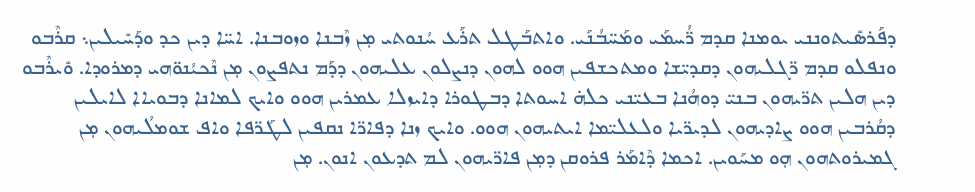ܕܦܰܪܣܺܝܬܘܢܢܝ ܝܘܡܢܐ ܩܕܡ ܪ̈ܳܚܡܰܝ ܘܡܰܚ̈ܒܳܢܰܝ. ܘܐܬܒܰܛܠ ܬܪܰܥ ܚܳܢܘܬܝ ܡ݂ܢ ܙܶܒܢܐ ܘܙܘܒܢܐ. ܐܚ̈ܐ ܕܝܢ ܟܕ ܘܕܰܚܺܝܠܝܢ܆ ܩܪܶܒܘ ܘܢܦܠܘ ܩܕܡ ܪ̈ܓܠܝܗܘܢ ܕܩܕܝ̈ܫܐ ܘܡܬܟܫܦܝܢ ܗܘܘ ܠܗܘܢ ܕܢܨܠܘܢ ܥܠܝܗܘܢ ܕܕܰܡ ܢܬܦܨܘܢ ܡ݂ܢ ܢܶܟܝܳܢܘ̈ܗܝ ܕܡܪܘܕܐ. ܘܺܝܪܶܒܘ ܕܝܢ ܗܠܝܢ ܬܪ̈ܝܗܘܢ ܒܢܝ̈ ܕܘܗܳܢܐ ܒܥܝ̈ܢܝ ܟܠܗ̇ ܐܚܘܬܐ ܕܒܛܘܪܐ ܕܐܝܙܠܐ ܥܡܪܝܢ ܗܘܘ ܘܐܝܟ ܠܡܐܢܐ ܕܒܘܝܐܐ ܠܐܝܠܝܢ ܕܩܳܪܒܝܢ ܗܘܘ ܨܐܕܝܗܘܢ ܠܕܝܪ̈ܝܐ ܘܠܥܠܝ̈ܡܐ ܐܝܬܝܗܘܢ ܗܘܘ. ܘܐܝܟ ܙܢܐ ܕܦܐܪ̈ܐ ܢܩܦܝܢ ܠܛܰܪ̈ܦܐ ܘܐܦ ܫܘܡܠܳܝܗܘܢ ܡ݂ܢ ܓܡܝܪܘܬܗܘܢ ܗ݂ܘ ܡܚܰܘܝܢ. ܐܟܡܐ ܕܶܐܡܰܪ ܦܪܘܩܢ ܕܡ݂ܢ ܦܐܪ̈ܝܗܘܢ ܠܡ ܬܕܥܘܢ ܐܢܘܢ. ܡ݂ܢ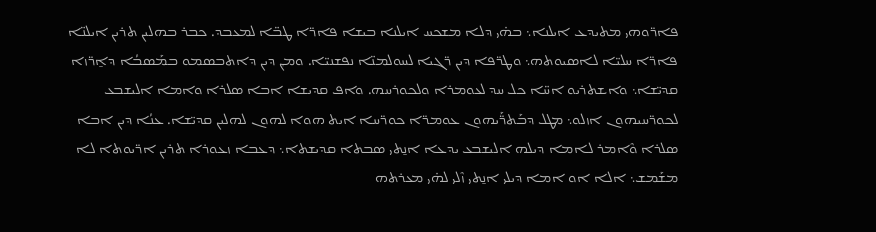ܦܐܪ̈ܘܗܝ ܡܬܝܕܥ ܐܝܠܢܐ܆ ܒܗ̇ܝ ܕܠܐ ܡܫܟܚ ܐܝܠܢܐ ܒܝܫܐ ܦܐܪ̈ܐ ܛܒ̈ܐ ܠܡܥܒܕ. ܟܒܪ ܒܗܠܝܢ ܬܪܝܢ ܐܝܠܢ̈ܐ ܦܐܪ̈ܐ ܚܠܝ̈ܐ ܠܐܣܝܘܬܗ܆ ܘܛܪ̈ܦܐ ܕܝܢ ܪ̈ܓܝܐ ܠܚܘܠܡܢ̈ܐ ܢܦܫܢܝ̈ܐ. ܘܡ݂ܢ ܕܝܢ ܕܐܬܒܣܡܘ ܒܡܰܣܒܳܐ ܕܐ̱ܪ̈ܙܐ ܩܕܝ̈ܫܐ܆ ܘܐܫܬܪܝܘ ܐܚ̈ܐ ܟܠ ܚܕ ܠܥܘܡܪܐ ܘܠܟܘܪܚܗ. ܘܐܦ ܩܕܝܫܐ ܐܒܐ ܣܠܪܐ ܘܐܡܐ ܐܠܝܫܒܥ ܠܟܘܪ̈ܚܝܗܘܢ ܐܙܠܘ܆ ܡܛܠ ܕܒܰܬܪ̈ܰܝܗܘܢ ܥܘܡܪ̈ܐ ܟܘܪ̈ܚܐ ܐܝܬ ܗܘܐ ܠܗܘܢ ܠܗܠܝܢ ܩܕܝ̈ܫܐ. ܥܢܳܐ ܕܝܢ ܐܒܐ ܣܠܪܐ ܘܶܐܡܪ ܠܐܡܐ ܕܝܠܗ ܐܠܝܫܒܥ ܝܕܥܐ ܐܢ̱ܬܝ ܣܒܬܐ ܩܕܝܫܬܐ܆ ܕܥܒܐ ܙܥܘܪܐ ܬܪܝܢ ܐܪ̈ܝܘܬܐ ܠܐ ܡܫܰܡܫ܆ ܐܠܐ ܐܘ ܐܡܐ ܕܝܠܝ ܐܢ̱ܬܝ ܙܶܠܝ ܠܗ̇ܝ ܡܥܪܬܗ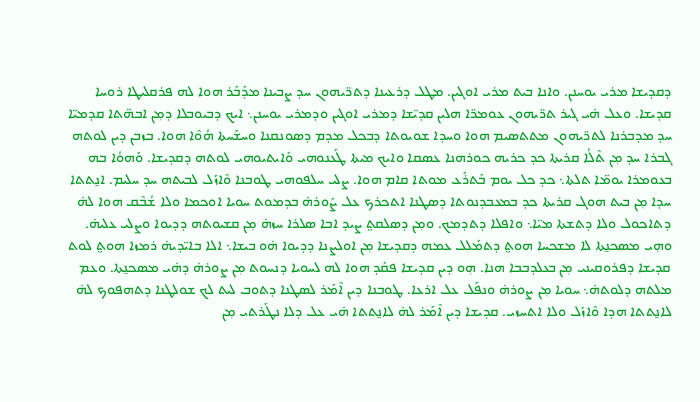ܕܩܕܝܫܐ ܡܪܝ ܝܘܚܢܢ. ܘܐܢܐ ܒܝܬ ܡܪܝ ܐܘܓܝܢ. ܡܛܠ ܕܪܥܝܢܐ ܕܬܪ̈ܝܗܘܢ ܚܕ ܨܒܝܢܐ ܡܕܰܒܰܪ ܗܘܐ ܠܗ ܦܪܩܠܝܛܐ ܪܘܚܐ ܩܕܝܫܐ. ܘܥܠ ܗ̇ܝ ܓܝܪ ܬܪ̈ܝܗܘܢ ܥܘܡܪ̈ܐ ܗܠܝܢ ܩܕܝ̈ܫܐ ܕܡܪܝ ܐܘܓܝܢ ܘܕܡܪܝ ܝܘܚܢܢ܆ ܐܝܟ ܕܒܝܘܒܠܐ ܕܡ݂ܢ ܐܒܗ̈ܬܐ ܩܕܡܝ̈ܐ ܚܕ ܡܕܒܪܢܐ ܠܬܪ̈ܝܗܘܢ ܡܬܬܣܝܡ ܗܘܐ ܘܚܕܐ ܫܘܝܘܬܐ ܕܒܟܠ ܡܕܡ ܕܣܘܢܩܢܐ ܘܚܫܰܚܬܐ ܗܳܘܶܐ ܗܘܐ. ܒܙܒܢ ܕܝܢ ܠܘܬܗ ܓܒܪܐ ܚܕ ܡ݂ܢ ܬܶܠܳܐ ܩܪܝܬܐ ܟܕ ܟܪܝܗ ܟܘܪܗܢܐ ܥܣܩܐ ܘܐܝܟ ܡܝܬܐ ܛܰܥܢܘܗܝ ܘܰܐܝܬܝܘܗܝ ܠܘܬܗ ܕܩܕܝܫܐ. ܘܰܗܘܳܐ ܒܗ ܒܥܘܡܪܐ ܝܘܡ̈ܐ ܬܠܬܐ܆ ܟܕ ܟܠ ܝܘܡ ܒܰܬܪܰܥ ܡܘܬܐ ܩܐܡ ܗܘܐ. ܨܠܝ ܚܠܦܘܗܝ ܛܘܒܢܐ ܘܶܐܙܰܠ ܠܒܝܬܗ ܚܕ ܚܠܝܡ. ܐܢ̱ܬܬܐ ܚܕܐ ܡ݂ܢ ܒܝܬ ܗܘܓ ܩܪܝܬܐ ܟܕ ܒܡܥܒܕܢܘܬܐ ܕܣܛܢܐ ܐܬܟܪܟ ܥܠ ܨܰܘܪܗ̇ ܒܕܡܘܬ ܚܘܝܐ ܐܘܟܡܐ ܘܠܐ ܫܳܒܶܩ ܗܘܐ ܠܗ̇ ܕܬܐܟܘܠ ܘܠܐ ܕܬܫܬܐ ܡܝ̈ܐ܆ ܘܐܦܠܐ ܕܬܕܡܟ. ܘܡ݂ܢ ܕܣܠܩܬ݀ ܨܝܕ ܐܒܐ ܣܠܪܐ ܚܙܗ̇ ܡ݂ܢ ܩܫܝܘܬܗ ܕܕܝܘܐ ܘܨܠܝ ܥܠܝܗ̇. ܘܗ݂ܝ ܡܣܟܢ̱ܬܐ ܠܐ ܡܫܟܚܐ ܗܘܬ݀ ܕܬܡܰܠܠ ܥܡܗ ܕܩܕܝܫܐ ܡ݂ܢ ܐܘܠܨܢܐ ܕܕܝܘܐ ܗ̇ܘ ܒܝܫܐ܆ ܐܠܐ ܒܐܝ̈ܕܝܗ̇ ܪܡܙܐ ܗܘܬ݀ ܠܘܬ ܩܕܝܫܐ ܕܦܪܘܩܝܢܝ ܡ݂ܢ ܒܥܠܕܒܒܐ ܗܢܐ. ܗ݂ܘ ܕܝܢ ܩܕܝܫܐ ܦܩܰܕ ܗܘܐ ܠܗ ܠܚܘܝܐ ܕܢܚܘܬ ܡ݂ܢ ܨܘܪܗ̇ ܕܗ̇ܝ ܡܣܟܢ̱ܬܐ. ܘܥܡ ܡܠܬܗ ܕܠܘܬܗ̇܆ ܚܘܝܐ ܡ݂ܢ ܨܘܪܗ̇ ܘܢܦܰܠ ܥܠ ܐܪܥܐ. ܛܘܒܢܐ ܕܝܢ ܐܶܡܰܪ ܠܣܛܢܐ ܕܬܘܒ ܠܝܬ ܠܟ ܫܘܠܛܢܐ ܕܬܗܦܘܟ ܠܗ̇ ܠܐܢ̱ܬܬܐ ܗܕܐ ܘܶܐܙܰܠ ܘܠܐ ܐܬܚܙܝ. ܩܕܝܫܐ ܕܝܢ ܐܶܡܰܪ ܠܗ̇ ܠܐܢ̱ܬܬܐ ܗ̇ܝ ܥܠ ܕܠܐ ܢܛܰܪܬܝ ܡ݂ܢ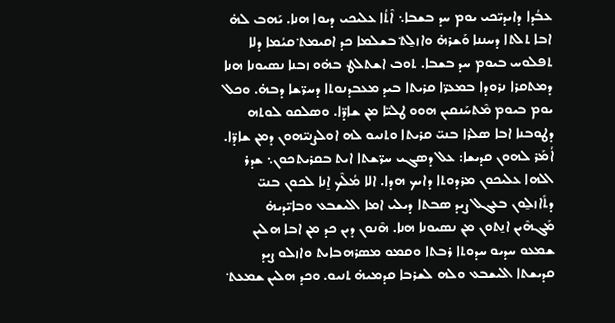ܥܒܳܕܐ ܕܐܝܕܝ̈ܟܝ ܝܘܡ ܚܕ ܒܫܒܐ܆ ܐܶܬܳܐ ܥܠܝܟܝ ܕܝܘܐ ܗܢܐ. ܝܰܗܒ ܠܗ̇ ܐܒܐ ܬܠܬܐ ܕܚܢܢܐ ܘܰܫܪܗ̇ ܘܐܙܠ̱ܬ݀ ܒܫܠܡܐ ܟܕ ܐܩܝܡܬ݀ ܩܝܳܡܐ ܕܠܐ ܬܦܠܘܚ ܒܝܘܡ ܚܕ ܒܫܒܐ. ܬܘܒ ܐܫܬܠܛ ܒܗ̇ܘ ܙܒܢܐ ܢܣܝܘܢܐ ܗܢܐ ܕܡܬܩܪܐ ܢܪܘܕܐ ܒܡܥܪ̈ܐ ܩܪܝܬܐ ܒܝܕ ܡܥܒܕܢܘܬܐ ܕܚܪ̈ܫܐ ܕܒܗ̇. ܘܟܠ ܝܘܡ ܒܝܘܡ ܡܶܬܚܰܢܩܝܢ ܗܘܘ ܛܠܝ̈ܐ ܡ݂ܢ ܫܐܕ̈ܐ. ܘܣܠܩܘ ܠܘܬܗ ܕܛܘܒܢܐ ܐܒܐ ܣܠܪܐ ܒܢܝ̈ ܩܪܝܬܐ ܘܬܢܝܘ ܠܗ ܐܘܠܨܢܝ̈ܗܘܢ ܕܡ݂ܢ ܫܐܕ̈ܐ. ܐܳܡܰܪ ܠܗܘܢ ܩܕܝܫܐ: ܥܠ ܕܣܓܝ ܚܪ̈ܫܬܐ ܐܝܬ ܒܩܪܝܬܟܘܢ܆ ܫܕܪ ܐܠܗܐ ܥܠܝܟܘܢ ܡܪܕܘܬܐ ܕܐܝܟ ܗܕܐ. ܐܠܐ ܡܳܠܶܟ ܐ̱ܢܐ ܠܟܘܢ ܒܢܝ̈ ܕܬܺܐܙܠ̱ܘܢ ܒܥܓܠ ܨܝܕ ܣܒܬܐ ܕܝܠܝ ܐܡܐ ܐܠܝܫܒܥ ܘܒܐܝ̈ܕܝܗ̇ ܡܰܓܗܶܝܢ ܐܢ̱ܬܘܢ ܡ݂ܢ ܢܣܝܘܢܐ ܗܢܐ. ܗܶܢܘܢ ܕܝܢ ܟܕ ܡ݂ܢ ܐܒܐ ܗܠܝܢ ܫܡܥܘ ܚܕܝܘ ܚܕܘܬܐ ܪܒܬܐ ܘܩܡܘ ܡܣܪܗܒܐܝܬ ܘܐܙܠܘ ܨܝܕ ܩܕܝܫܬܐ ܐܠܝܫܒܥ ܘܠܗ ܠܫܪܒܐ ܩܕܡܝܗ̇ ܬܢܝܘ. ܘܟܕ ܗܠܝܢ ܫܡܥܬ݀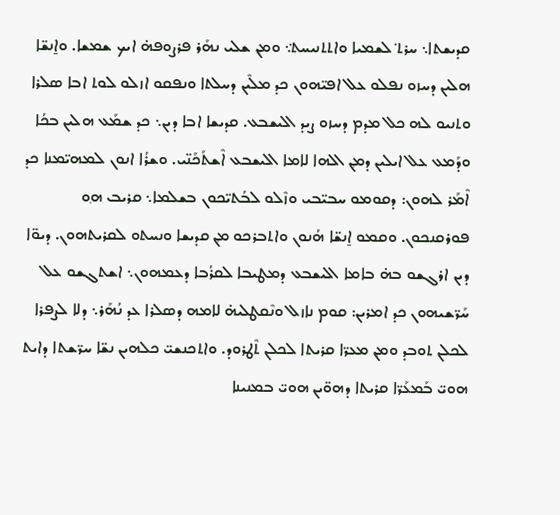ܩܕܝܫܬܐ܆ ܚܪܬ݀ ܠܫܡܝܐ ܘܐܬܬܢܝܚܬ݀܆ ܘܡ݂ܢ ܫܠܝ ܢܗܰܪ ܦܪܨܘܦܗ̇ ܐܝܟ ܫܡܫܐ. ܘܐ̱ܢܫ̈ܐ ܗܠܝܢ ܕܚܙܘ ܢܦܠܘ ܥܠ ܐܦܝ̈ܗܘܢ ܟܕ ܡܠܶܝܢ ܕܚܠܬܐ ܘܢܦܩܘ ܐܙܠܘ ܠܘܬ ܐܒܐ ܣܠܪܐ ܘܬܢܝܘ ܠܗ ܟܠ ܡܕܡ ܕܚܙܘ ܨܝܕ ܐܠܝܫܒܥ. ܩܕܝܫܐ ܐܒܐ ܕܝܢ܆ ܟܕ ܫܡܰܥ ܗܠܝܢ ܒܟܳܐ ܘܕܰܡܥ ܥܠ ܐܝܠܝܢ ܕܡ݂ܢ ܐܠܗܐ ܠܐܡܐ ܐܠܝܫܒܥ ܐܶܫܬܰܟܰܢ̈ܝ. ܘܫܪܳܐ ܐܢܘܢ ܠܡܗܝ̈ܡܢܐ ܟܕ ܐܶܡܰܪ ܠܗܘܢ: ܕܩܘܡܘ ܚܒܝ̈ܒܝ ܘܙܶܠܘ ܠܒܳܬܝ̈ܟܘܢ ܒܫܠܡܐ܆ ܩܪܝܒ ܗ݂ܘ ܦܘܪܩܢܟܘܢ. ܘܩܡܘ ܐ̱ܢܫ̈ܐ ܗܳܢܘܢ ܘܐܬܒܪܟܘ ܡ݂ܢ ܩܕܝܫܐ ܘܢܚܬܘ ܠܩܪܝܬܗܘܢ. ܕܝܘ̈ܐ ܕܝܢ ܐܪܓܫܘ ܒܗ̇ ܒܐܡܐ ܐܠܝܫܒܥ ܕܡܛܝܒܐ ܠܩܪܳܒܐ ܕܥܡܗܘܢ܆ ܐܫܬܓܫܘ ܥܠ ܚܰܪ̈ܫܝܗܘܢ ܟܕ ܐܡܪܝܢ: ܩܘܡ ܢܐܙܠ ܘܢܶܩܛܠܝܗ̇ ܠܐܡܗ ܕܣܠܪܐ ܥܕ ܢܳܗܰܪ܆ ܕܠܐ ܠܨܦܪܐ ܠܟܠܢ ܬܘܒܕ ܘܡ݂ܢ ܡܥܪ̈ܐ ܩܪܝܬܐ ܠܟܠܢ ܬܶܛܪܘܕ. ܘܐܬܟܢܫܝ̈ ܟܠܗܝܢ ܢܫ̈ܐ ܚܪ̈ܫܬܐ ܕܐܝܬ ܗܘܝ̈ ܒܰܡܥܰܪ̈ܐ ܩܪܝܬܐ ܕܗܘ̈ܝܢ ܗܘܝ̈ ܒܡܢܝܢܐ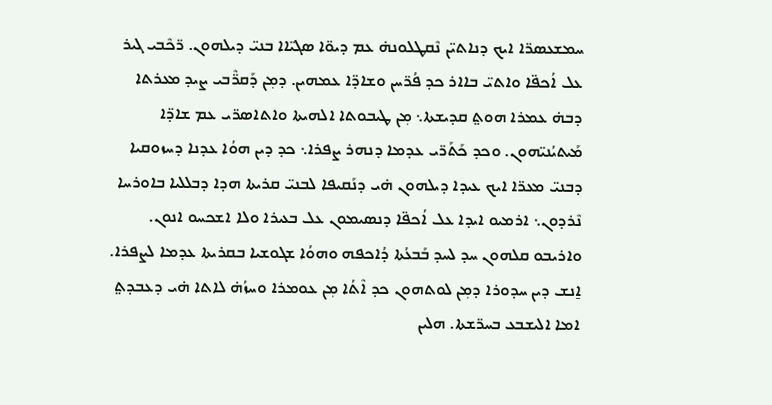ܚܡܫܥܣܪ̈ܐ ܐܝܟ ܕܢܐܬܝ̈ܢ ܢܶܩܛܠܘܢܗ̇ ܥܡ ܕܝܘ̈ܐ ܣܓܝ̈ܐܐ ܒܢܝ̈ ܕܝܠܗܘܢ. ܪ̈ܟܶܒܝ ܓܝܪ ܥܠ ܐܳܟܦ̈ܐ ܘܐܬܝ̈ ܒܐܐܪ ܟܕ ܦܳܪ̈ܚܢ ܘܫܐܕ̈ܐ ܥܡܗܝܢ. ܕܡ݂ܢ ܕܰܩܪ̈ܶܒܝ ܨܝܕ ܡܥܪܬܐ ܕܒܗ̇ ܥܡܪܐ ܗܘܬ݀ ܩܕܝܫܬܐ܆ ܡ݂ܢ ܛܝܒܘܬܐ ܐܠܗܝܬܐ ܘܐܬܐܣܪ̈ܝ ܥܡ ܫܐܕ̈ܐ ܡܰܝܬܝܳܢܝ̈ܗܘܢ. ܘܟܕ ܟܰܬܰܪ̈ܝ ܥܕܡܐ ܕܢܗܪ ܨܦܪܐ܆ ܟܕ ܕܝܢ ܗܘܳܐ ܥܕܢܐ ܕܚܙܘܩܝܐ ܕܒܢܝ̈ ܡܥܪ̈ܐ ܐܝܟ ܥܝܕܐ ܕܝܠܗܘܢ ܗ̇ܝ ܕܢܰܩܝܦܐ ܠܒܢܝ̈ ܩܪܝܬܐ ܗܕܐ ܕܒܠܠܝܐ ܒܐܘܪܚܐ ܢܶܪܕܘܢ܆ ܐܪܡܝܘ ܐܝܕܐ ܥܠ ܐܳܟܦ̈ܐ ܕܢܣܝܡܘܢ ܥܠ ܒܥܝܪܐ ܘܠܐ ܐܫܟܚܘ ܐܢܘܢ. ܘܐܪܝܒܘ ܩܠܗܘܢ ܚܕ ܠܚܕ ܒܰܒܥܳܬܐ ܕܳܐܟܦܗ ܘܗܘܳܐ ܫܓܘܫܝܐ ܒܩܪܝܬܐ ܥܕܡܐ ܠܨܦܪܐ. ܐ̱ܢܫ ܕܝܢ ܚܕܘܪܐ ܕܡ݂ܢ ܠܘܬܗܘܢ ܟܕ ܐܶܬܳܐ ܡ݂ܢ ܥܘܡܪܐ ܘܚܙܳܗ̇ ܠܐܬܐ ܗ̇ܝ ܕܥܒܕܬ݀ ܐܡܐ ܐܠܝܫܒܥ ܒܚܪ̈ܫܬܐ. ܗܠܝܢ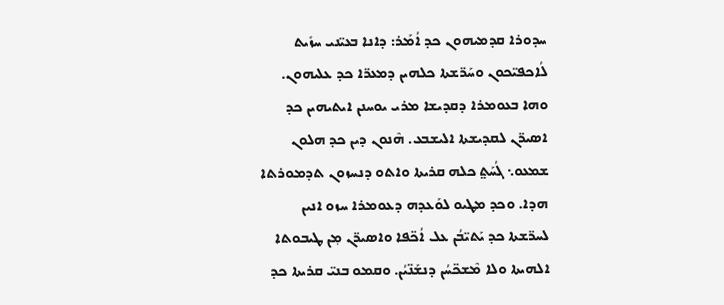ܚܕܘܪܐ ܩܕܡܝܗܘܢ ܟܕ ܐܳܡܰܪ: ܕܐܢܐ ܒܥܝ̈ܢܝ ܚܙܺܝܬ ܠܳܐܟܦܝ̈ܟܘܢ ܘܚܰܪ̈ܫܬܐ ܟܠܗܝܢ ܕܡܥܪ̈ܐ ܟܕ ܥܠܝܗܘܢ. ܘܗܐ ܒܥܘܡܪܐ ܕܩܕܝܫܐ ܡܪܝ ܝܘܚܢܢ ܐܝܬܝܗܝܢ ܟܕ ܐܣܝܪ̈ܢ ܠܩܕܝܫܬܐ ܐܠܝܫܒܥ. ܗܶܢܘܢ ܕܝܢ ܟܕ ܗܠܘܢ ܫܡܥܘ܆ ܓܳܚܰܬ݀ ܟܠܗ ܩܪܝܬܐ ܘܐܬܘ ܕܢܚܙܘܢ ܬܕܡܘܪܬܐ ܗܕܐ. ܘܟܕ ܡܛܝܘ ܠܘܰܥܕܗ ܕܥܘܡܪܐ ܚܙܘ ܐܢܝܢ ܠܚܪ̈ܫܬܐ ܟܕ ܝܰܬܝ̈ܒܳܢ ܥܠ ܐܳܟ̈ܦܐ ܘܐܣܝܪ̈ܢ ܡ݂ܢ ܛܝܒܘܬܐ ܐܠܗܝܬܐ ܘܠܐ ܡܶܫܟ̈ܚܳܢ ܕܢܫܰܢ̈ܝܳܢ. ܘܩܡܘ ܒܢܝ̈ ܩܪܝܬܐ ܟܕ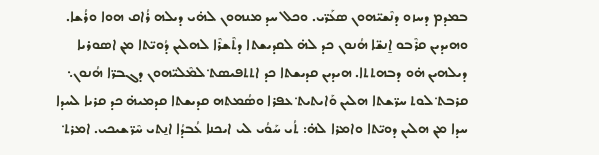ܒܡܕܡ ܕܚܙܘ ܕܢܶܫܝ̈ܗܘܢ ܣܥܰܪ̈ܝ. ܘܟܠ ܚܕ ܡܢܗܘܢ ܠܗ̇ܝ ܕܝܠܗ ܪܳܐܩ ܗܘܐ ܘܪܳܫܐ. ܘܗܝܕܝܢ ܩܪܶܒܘ ܐ̱ܢܫ̈ܐ ܗܳܢܘܢ ܟܕ ܠܗ̇ ܠܩܕܝܫܬܐ ܕܬܶܫܪܶܐ ܠܗܠܝܢ ܕܳܘܝ̈ܬܐ ܡ݂ܢ ܐܣܘܪܝܐ ܕܝܠܗܝܢ ܗ̇ܘ ܕܒܗܬܬܐ. ܗܝܕܝܢ ܩܕܝܫܬܐ ܟܕ ܐܬܬܦܝܣܬ݀ ܠܡܶܠܝ̈ܗܘܢ ܕܓܒܪ̈ܐ ܗܳܢܘܢ܆ ܩܪܒܬ݀ ܠܘܬ ܚܪ̈ܫܬܐ ܗܠܝܢ ܘܰܐܝܬܝܬ݀ ܥܦܪܐ ܘܣܳܡܬܗ ܩܕܝܫܬܐ ܩܕܡܝܗ̇ ܟܕ ܩܪܝܐ ܠܚܕܐ ܚܕܐ ܡ݂ܢ ܗܠܝܢ ܕܘܝ̈ܬܐ ܘܐܡܪܐ ܠܗ̇: ܬܳܝ ܚܰܘܳܝ ܠܝ ܐܝܟܢܐ ܥܳܒܕܳܐ ܐܢ̱ܬܝ ܚܶܪ̈ܫܝܟܝ. ܐܡܪܬ݀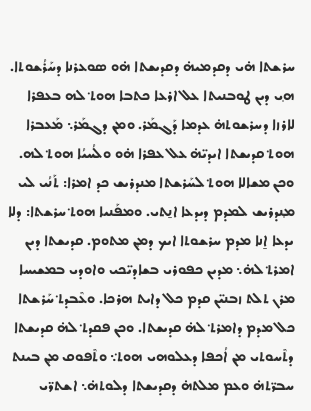ܚܪܫܬܐ ܗ̇ܝ ܕܩܕܡܝܗ̇ ܕܩܕܝܫܬܐ ܗ̇ܘ ܣܘܥܪܢܐ ܕܚܰܪܳܫܘܬܐ. ܗ݂ܝ ܕܝܢ ܛܘܒܢܝܬܐ ܥܠ ܐܪܥܐ ܟܬܒܐ ܗܘܬ݀ ܠܗ ܒܥܦܪܐ ܠܐܪܙܐ ܕܚܪܫܘܬܗ̇ ܥܕܡܐ ܕܰܓܡܰܪ. ܘܡ݂ܢ ܕܓܡܰܪ܆ ܡܰܥܒܪܐ ܗܘܬ݀ ܩܕܝܫܬܐ ܐܝܕܝ̈ܗ̇ ܥܠ ܥܦܪܐ ܗ̇ܘ ܘܠܳܚܝܳܐ ܗܘܬ݀ ܠܗ. ܘܟܢ ܡܫܐܠܐ ܗܘܬ݀ ܠܚܰܪܫܬܐ ܡܢܕܪܝܫ ܟܕ ܐܡܪܐ: ܬܰܢܳܝ ܠܝ ܡ݂ܢܕܪܝܫ ܠܡܕܡ ܕܝܕܥܐ ܐܢ̱ܬܝ. ܘܡܦܰܢܝܐ ܗܘܬ݀ ܚܪܫܬܐ: ܕܠܐ ܝܕܥܐ ܐ̱ܢܐ ܡܕܡ ܚܪܫܘܬܐ ܐܝܟ ܕܡ݂ܢ ܡܬܘܡ. ܩܕܝܫܬܐ ܕܝܢ ܐܡܪܬ݀ ܠܗ̇܆ ܡܕܝܢ ܟܦܘܪܝ ܒܫܐܕܝ̈ܟܝ ܘܐܘܕܝ ܒܡܫܝܚܐ ܡܪܢ ܬܠܬ ܙܒܢܝ̈ܢ ܩܕܡ ܟܠ ܕܐܝܬ ܗܪܟܐ. ܘܥܶܒܕܬ݀ ܚܰܪܫܬܐ ܟܠ ܡܕܡ ܕܐܡܪܬ݀ ܠܗ̇ ܩܕܝܫܬܐ. ܘܟܢ ܦܩܕܬ݀ ܠܗ̇ ܩܕܝܫܬܐ ܕܬܶܚܘܬܝ ܡ݂ܢ ܐܳܟܦܐ ܕܥܠܘܗܝ ܗܘܬ݀܆ ܘܬܶܦܘܩ ܡ݂ܢ ܒܝܢܬ ܚܒܪ̈ܬܗ̇ ܘܥܡ ܡܠܬܗ̇ ܕܩܕܝܫܬܐ ܕܠܘܬܗ̇܆ ܐܫܬܪ̈ܝ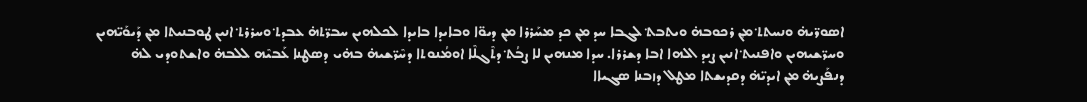ܐܣܘܪ̈ܝܗ̇ ܘܢܚܬܬ݀ ܡ݂ܢ ܪܟܘܒܗ̇ ܘܝܬܒܬ݀ ܠܓܒܐ ܚܕ ܡ݂ܢ ܟܕ ܡܚܰܪܪܐ ܡ݂ܢ ܕܝܘ̈ܐ ܘܒܐܝܕܐ ܒܐܝܕܐ ܠܟܠܗܝܢ ܚܒܪ̈ܬܗ̇ ܥܒܕܬ݀ ܘܚܪܪܬ݀ ܐܢܝܢ ܛܘܒܢܝܬܐ ܡ݂ܢ ܕܰܝܘܰܝ̈ܗܝܢ ܘܚܪ̈ܫܝܗܝܢ ܘܐܦܢܝܬ݀ ܐܢܝܢ ܨܝܕ ܐܠܗܐ ܐܒܐ ܕܫܪܪܐ. ܚܕܐ ܡܢܗܝܢ ܠܐ ܨܒܳܬ݀ ܕܬܶܓܠܶܐ ܐܘܡܳܢܘܬܐ ܕܚܶܪ̈ܫܝܗ̇ ܒܗ̇ܝ ܕܣܛܢܐ ܥܰܒܝܶܗ ܠܠܒܗ̇ ܘܐܫܬܘܕܝ ܠܗ̇ ܕܢܦܰܨܝܗ̇ ܡ݂ܢ ܐܝܕܝ̈ܗ̇ ܕܩܕܝܫܬܐ ܡܛܠ ܕܙܒܢܐ ܣܓܝܐܐ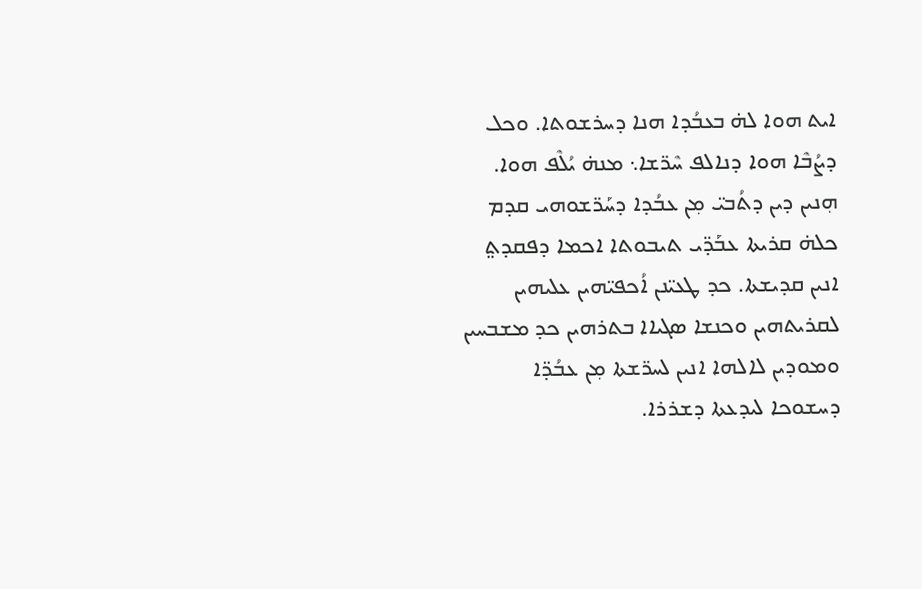ܐܝܬ ܗܘܐ ܠܗ̇ ܒܥܒܳܕܐ ܗܢܐ ܕܚܪܫܘܬܐ. ܘܟܠ ܕܨܳܒܶܐ ܗܘܐ ܕܢܐܠܦ ܚܶܪ̈ܫܐ܆ ܡܢܗ̇ ܝܳܠܶܦ ܗܘܐ. ܗ݂ܢܝܢ ܕܝܢ ܕܬܳܒܝ̈ ܡ݂ܢ ܥܒܳܕܐ ܕܚܰܪ̈ܫܘܗܝ ܩܕܡ ܟܠܗ̇ ܩܪܝܬܐ ܥܒܰܕ̈ܝ ܬܝܒܘܬܐ ܐܟܡܐ ܕܦܩܕܬ݀ ܐܢܝܢ ܩܕܝܫܬܐ. ܟܕ ܛܥܝ̈ܢܢ ܐܳܟܦܝ̈ܗܝܢ ܥܠܝܗܝܢ ܠܩܪܝܬܗܝܢ ܘܟܢܫܐ ܣܓܝܐܐ ܒܬܪܗܝܢ ܟܕ ܡܫܒܚܝܢ ܘܡܘܕܝܢ ܠܐܠܗܐ ܐܢܝܢ ܠܚܪ̈ܫܬܐ ܡ݂ܢ ܥܒܳܕ̈ܐ ܕܚܫܘܟܐ ܠܝܕܥܬܐ ܕܫܪܪܐ.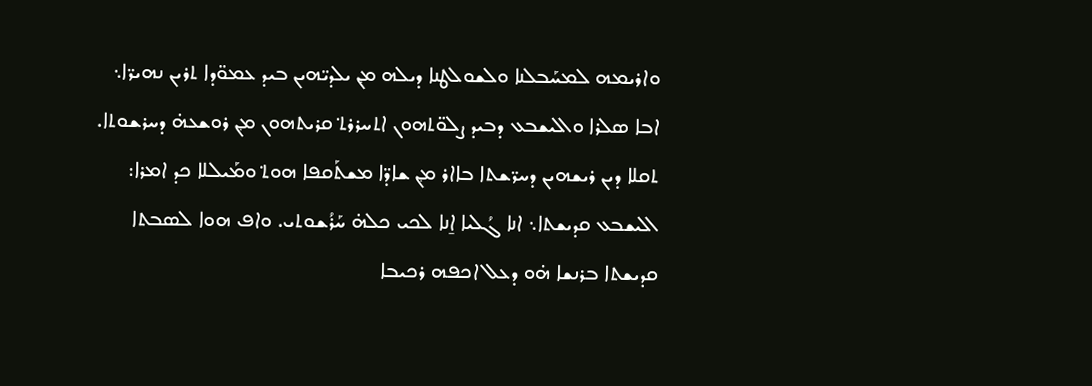ܘܐܪܝܡܗ ܠܡܚܰܒܠܢܐ ܘܠܫܘܠܛܢܐ ܕܝܠܗ ܡ݂ܢ ܝܠܕܝ̈ܗܝܢ ܒܝܕ ܥܡܘ̈ܕܐ ܬܪܝܢ ܢܗܝܪ̈ܐ܆ ܐܒܐ ܣܠܪܐ ܘܐܠܝܫܒܥ ܕܒܝܕ ܨܠܘ̈ܬܗܘܢ ܐܬܚܪܪܬ݀ ܩܪܝܬܗܘܢ ܡ݂ܢ ܪܘܫܥܗ̇ ܕܚܪܫܘܬܐ. ܬܩܠܐ ܕܝܢ ܪܝܫܗܝܢ ܕܚܪ̈ܫܬܐ ܒܐܐܪ ܡ݂ܢ ܫܐܕ̈ܐ ܡܫܬܰܩܦܐ ܗܘܬ݀ ܘܡܰܝܠܠܐ ܟܕ ܐܡܪܐ: ܐܠܝܫܒܥ ܩܕܝܫܬܐ܆ ܐܢܐ ܓܳܠܝܐ ܐ̱ܢܐ ܠܟܝ ܟܠܗ̇ ܚܰܪܳܫܘܬܝ. ܘܐܦ ܗܘܐ ܠܣܒܬܐ ܩܕܝܫܬܐ ܒܪܢܫܐ ܗ̇ܘ ܕܥܠ ܐܟܦܗ ܪܟܝܒܐ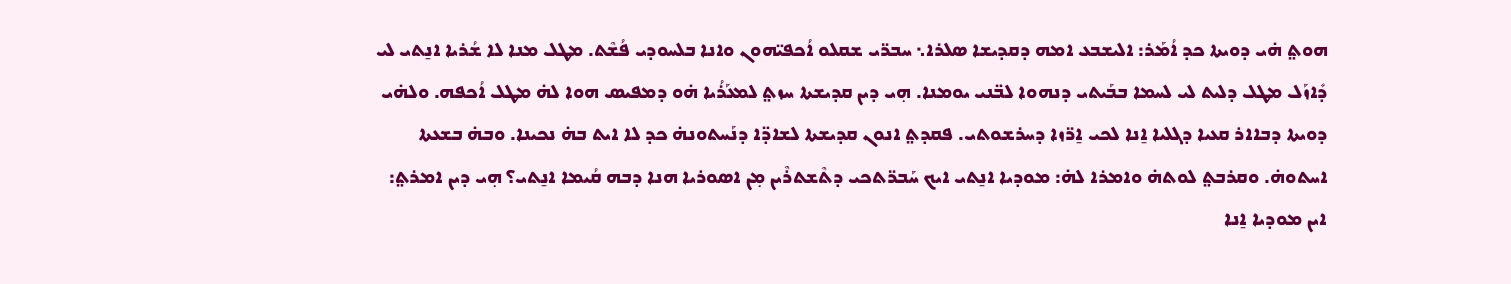ܗܘܬ݀ ܗ̇ܝ ܕܘܝܬܐ ܟܕ ܐܳܡܰܪ: ܐܠܝܫܒܥ ܐܡܗ ܕܩܕܝܫܐ ܣܠܪܐ܆ ܚܒܪ̈ܝ ܫܩܠܘ ܐܳܟܦܝ̈ܗܘܢ ܘܐܢܐ ܒܠܚܘܕܝ ܦܳܫܶܬ. ܡܛܠ ܡܢܐ ܠܐ ܫܳܪܝܐ ܐܢ̱ܬܝ ܠܝ ܕܺܐܙܰܠ ܡܛܠ ܕܠܝܬ ܠܝ ܠܚܡܐ ܒܒܰܝܬܝ ܕܢܗܘܐ ܠܒ̈ܢܝ ܝܘܡܢܐ. ܗ݂ܝ ܕܝܢ ܩܕܝܫܬܐ ܚܙܬ݀ ܠܡܥܰܪܳܝܐ ܗ̇ܘ ܕܡܦܝܣ ܗܘܐ ܠܗ̇ ܡܛܠ ܐܳܟܦܗ. ܘܠܗ̇ܝ ܕܘܝܬܐ ܕܒܐܐܪ ܩܥܝܐ ܕܓܠܝܐ ܐ̱ܢܐ ܠܟܝ ܐ̱ܪ̈ܙܐ ܕܚܪܫܘܬܝ. ܦܩܕܬ݀ ܐܢܘܢ ܩܕܝܫܬܐ ܠܫܐܕ̈ܐ ܕܢܰܚܬܘܢܗ̇ ܟܕ ܠܐ ܐܝܬ ܒܗ̇ ܢܟܝܢܐ. ܘܒܗ̇ ܒܫܥܬܐ ܐܚܬܘܗ̇. ܘܩܪܒܬ݀ ܠܘܬܗ̇ ܘܐܡܪܐ ܠܗ̇: ܡܘܕܝܐ ܐܢ̱ܬܝ ܐܝܟ ܚܰܒܪ̈ܬܟܝ ܕܬܶܫܬܪܶܝܢ ܡ݂ܢ ܐܣܘܪܝܐ ܗܢܐ ܕܒܗ ܩܳܝܡܐ ܐܢ̱ܬܝ؟ ܗ݂ܝ ܕܝܢ ܐܡܪܬ݀: ܐܝܢ ܡܘܕܝܐ ܐ̱ܢܐ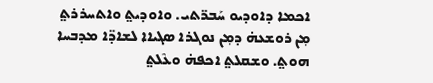ܐܟܡܐ ܕܐܘܕܝܘ ܚܰܒܪ̈ܬܝ. ܘܐܘܕܝܬ݀ ܘܐܬܚܪܪܬ݀ ܡ݂ܢ ܪܘܫܥܗ̇ ܕܡ݂ܢ ܢܘܓܪܐ ܣܓܝܐܐ ܠܫܐܕ̈ܐ ܡܕܒܚܐ ܗܘܬ݀. ܘܫܩܠܬ݀ ܐܟܦܗ̇ ܘܥܶܠܬ݀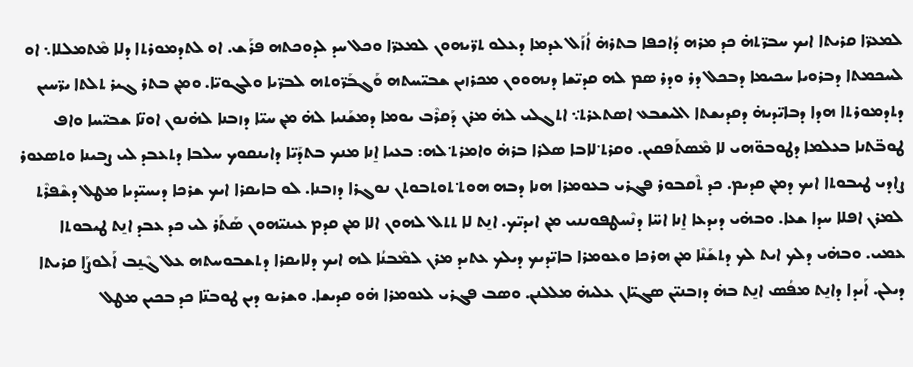ܠܡܥܪ̈ܐ ܩܪܝܬܐ ܐܝܟ ܚܒܪ̈ܬܗ̇ ܟܕ ܡܪܗ ܕܳܐܟܦܐ ܒܬܪܗ̇ ܐܳܙܰܠ ܥܕܡܐ ܕܥܠܘ ܬܪ̈ܝܗܘܢ ܠܡܥܪ̈ܐ ܘܟܠ ܚܕ ܠܕܘܟܬܗ ܦܪܰܫ. ܐܘ ܠܬܕܡܘܪܬܐ ܕܠܐ ܡܶܬܡܠܠܐ܆ ܐܘ ܠܚܟܡܬܐ ܕܒܪܘܝܐ ܚܟܝܡܐ ܕܒܟܠ ܕܪ ܘܕܪ ܣܡ ܠܗ ܩܕܝ̈ܫܐ ܕܢܗܘܘܢ ܡܟܪܙܝܢ ܫܒܝ̈ܚܬܗ ܘܰܓܒܰܪ̈ܘܬܗ ܠܒܪ̈ܝܐ ܘܠܓܘܝ̈ܐ. ܘܡ݂ܢ ܒܬܪ ܓܝܪ ܬܠܬܐ ܝܪ̈ܚܝܢ ܕܬܕܡܘܪܬܐ ܗܕܐ ܕܒܐܝ̈ܕܝܗ̇ ܕܩܕܝܫܬܐ ܐܠܝܫܒܥ ܐܣܬܥܪܬ݀܆ ܐܬܓܠܝ ܠܗ̇ ܡܪܢ ܕܰܩܪܶܒ ܝܘܡܐ ܕܡܫܰܢܝܐ ܠܗ̇ ܡ݂ܢ ܚܝ̈ܐ ܕܙܒܢܐ ܠܗ̇ܢܘܢ ܐܘܢ̈ܐ ܫܒܝ̈ܚܐ ܘܐܦ ܛܘܒ̈ܬܢܐ ܒܥܠܡܐ ܕܛܘܒܘ̈ܗܝ ܠܐ ܡܶܣܬܰܦܩܝܢ. ܘܩܪܬ݀ ܠܐܒܐ ܣܠܪܐ ܒܪܗ̇ ܘܐܡܪܬ݀ ܠܗ: ܒܥܝܐ ܐ̱ܢܐ ܡܢܟ ܒܬܕܰܝ̈ܐ ܕܐܝܢܩܘܟ ܚܠܒܐ ܕܬܥܒܕ ܠܝ ܨܒܝܢܐ ܘܬܣܥܘܪ ܨܐܕܝ ܛܝܒܘܬܐ ܐܝܟ ܕܡ݂ܢ ܩܕܝܡ. ܟܕ ܬܶܩܒܘܪ ܦܓܪܝ ܒܥܘܡܪܐ ܗܢܐ ܕܒܗ ܗܘܬ݀ ܬܘܬܒܘܬܢ ܢܘܓܪܐ ܕܙܒܢܐ. ܠܘ ܒܐܝܩܪܐ ܐܝܟ ܫܪܟܐ ܕܝܚܝ̈ܕܝܐ ܡܛܠ ܕܫܶܦܪܶܬ ܠܡܪܢ ܐܦܠܐ ܚܕܐ ܫܥܐ. ܘܒܗ̇ܝ ܕܝܕܥܐ ܐ̱ܢܐ ܐܚ̈ܐ ܕܢܶܚܛܦܘܢܢܝ ܡ݂ܢ ܐܝܕܝ̈ܟ. ܐܢ̱ܬ ܠܐ ܬܬܠ ܠܗܘܢ ܐܠܐ ܡ݂ܢ ܩܕܡ ܥܝܢܝ̈ܗܘܢ ܣܰܬܰܪ ܠܝ ܟܕ ܥܒܕ ܐܢ̱ܬ ܛܝܒܘܬܐ ܥܡܝ. ܘܒܗ̇ܝ ܕܠܟ ܐܝܬ ܠܟ ܕܬܫܰܢܶܐ ܡ݂ܢ ܗܪܟܐ ܘܥܘܡܪܐ ܒܐܝ̈ܕܝܟ ܕܝܠܟ ܥܬܝܕ ܡܪܢ ܠܡܶܒܢܳܐ ܠܗ ܐܝܟ ܕܠܐܝܩܪܐ ܕܬܫܒܘܚܬܗ ܥܠ ܓܶܢ̱ܒ ܐܰܠܘܨܰܐ ܩܪܝܬܐ ܕܝܠܢ. ܐܰܝܕܐ ܕܐܢ̱ܬ ܡܦܳܣ ܐܢ̱ܬ ܒܗ̇ ܕܙܒܢܝ̈ܢ ܣܓܝ̈ܐܢ ܥܠܝܗ̇ ܡܠܠܢܢ. ܘܣܒ ܦܓܪܝ ܠܥܘܡܪܐ ܗ̇ܘ ܩܕܝܫܐ. ܘܫܪܝܘ ܕܝܢ ܛܘܒܢ̈ܐ ܟܕ ܒܟܝܢ ܡܛܠ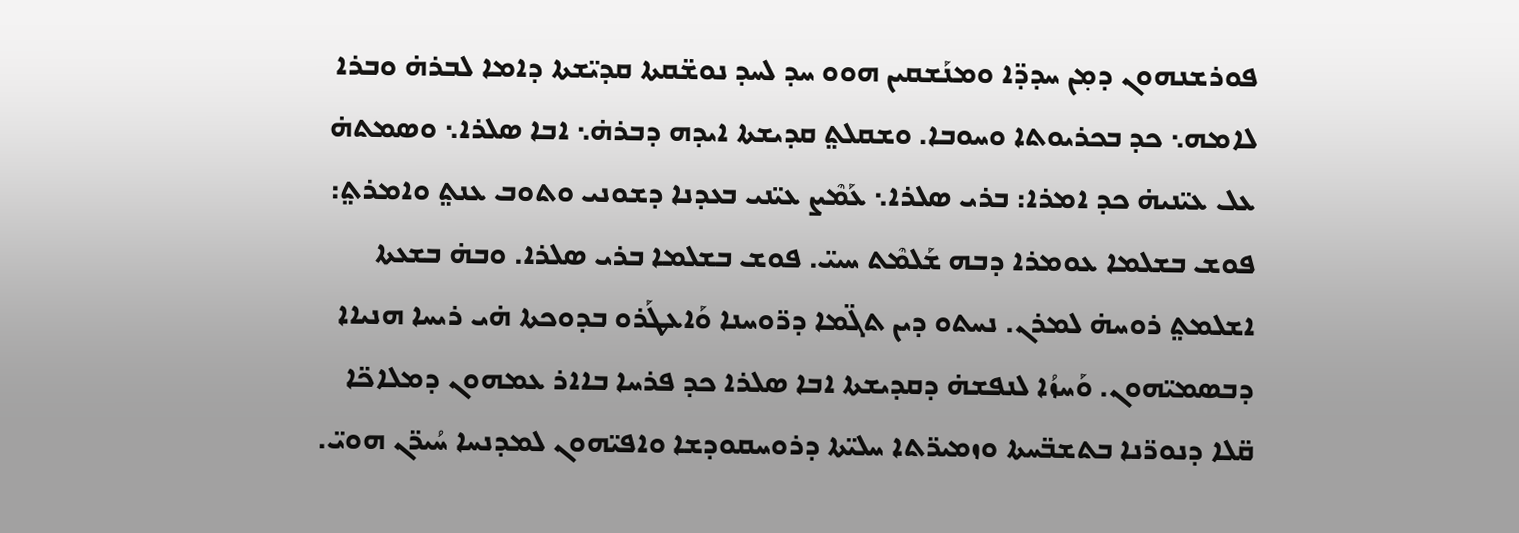ܦܘܪܫܢܗܘܢ ܕܡ݂ܢ ܚܕܕ̈ܐ ܘܡܢܰܫܩܝܢ ܗܘܘ ܚܕ ܠܚܕ ܢܘܫ̈ܩܬܐ ܩܕܝ̈ܫܬܐ ܕܐܡܐ ܠܒܪܗ̇ ܘܒܪܐ ܠܐܡܗ܆ ܟܕ ܒܟܪܝܘܬܐ ܘܚܘܒܐ. ܘܫܩܠܬ݀ ܩܕܝܫܬܐ ܐܝܕܗ ܕܒܪܗ̇܆ ܐܒܐ ܣܠܪܐ܆ ܘܣܡܬܗ̇ ܥܠ ܥܝ̈ܢܝܗ̇ ܟܕ ܐܡܪܐ: ܒܪܝ ܣܠܪܐ܆ ܥܰܡܶܨ ܥܝ̈ܢܝ ܒܥܕܢܐ ܕܫܘܢܝ ܘܬܘܒ ܥܢܬ݀ ܘܐܡܪܬ݀: ܦܘܫ ܒܫܠܡܐ ܥܘܡܪܐ ܕܒܗ ܫܰܠܡܶܬ ܚܝܝ̈. ܦܘܫ ܒܫܠܡܐ ܒܪܝ ܣܠܪܐ. ܘܒܗ̇ ܒܫܥܬܐ ܐܫܠܡܬ݀ ܪܘܚܗ̇ ܠܡܪܢ. ܢܚܬܘ ܕܝܢ ܬܓ̈ܡܐ ܕܪ̈ܘܚܢܐ ܘܰܐܥܛܰܪܘ ܒܕܘܟܬܐ ܗ̇ܝ ܪܝܚܐ ܗܢܝܐܐ ܕܒܣܡܝ̈ܗܘܢ. ܘܰܚܙܳܐ ܠܢܦܫܗ̇ ܕܩܕܝܫܬܐ ܐܒܐ ܣܠܪܐ ܟܕ ܦܪܚܐ ܒܐܐܪ ܥܡܗܘܢ ܕܡܠܐܟ̈ܐ ܩ̈ܠܐ ܕܢܘܪ̈ܢܐ ܒܬܫܒ̈ܚܬܐ ܘܙܡܝܪ̈ܬܐ ܚܠܝ̈ܬܐ ܕܪܘܚܩܘܕܫܐ ܘܐܦܝ̈ܗܘܢ ܠܡܕܢܚܐ ܚܳܝܪ̈ܢ ܗܘܝ̈.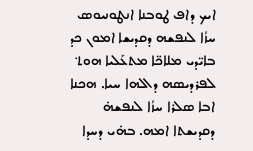ܐܝܟ ܕܐܦ ܛܘܒܢܐ ܐܢܛܘܢܝܘܣ ܚܙܳܐ ܠܢܦܫܗ ܕܩܕܝܫܐ ܐܡܘܢ ܟܕ ܒܐܝ̈ܕܝ ܡܠܐܟ̈ܐ ܡܬܥܰܠܝܐ ܗܘܬ݀ ܠܦܪܕܝܣܗ ܕܐܠܗܐ ܚܝܐ. ܗܟܢܐ ܐܒܐ ܣܠܪܐ ܚܙܳܐ ܠܢܦܫܗ̇ ܕܩܕܝܫܬܐ ܐܡܗ. ܒܗ̇ܝ ܕܚܕܐ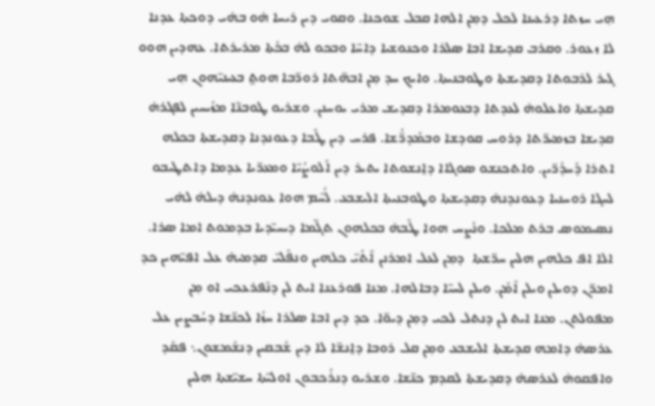ܗ݂ܝ ܚܙܬܐ ܕܪܥܝܢܐ ܠܟܠ ܕܡ݂ܢ ܐܠܗܐ ܩܒܠ ܫܘܟܢܐ. ܘܩܘܝ ܕܝܢ ܪܝܚܐ ܗ̇ܘ ܒܗ̇ܝ ܕܘܟܬܐ ܥܕܢܐ ܠܐ ܙܥܘܪ. ܘܩܪܒ ܩܕܝܫܐ ܐܒܐ ܣܠܪܐ ܘܟܢܘܫܝܐ ܕܐܚ̈ܐ ܘܒܟܘ ܠܗ̇ ܒܟܳܬܐ ܡܪܝܪܬܐ. ܥܗܕܝܢ ܗܘܘ ܓܝܪ ܠܪܒܘܬܐ ܕܩܕܝܫܬܐ ܘܛܘܒܢܝܬܐ. ܘܐܝܟ ܚܕ ܡ݂ܢ ܐܒܗ̈ܬܐ ܪܘܪ̈ܒܐ ܗܘܬ݀ ܒܥܝܢܝ̈ܗܘܢ ܗ݂ܝ ܩܕܝܫܬܐ ܘܐܥܠܘܗ̇ ܠܥܕܬܐ ܕܒܥܘܡܪܐ ܕܩܕܝܫ ܡܪܝ ܝܘܚܢܢ. ܘܫܪܝܘ ܛܘܒܢ̈ܐ ܡܙܰܝܚܝܢ ܠܦܓܪܗ̇ ܩܕܝܫܐ ܒܙܡܝܪ̈ܬܐ ܕܪܘܚ ܩܘܕܫܐ ܘܒܡܰܕܪ̈ܳܫܐ. ܦܪܚ ܕܝܢ ܛܶܒܐ ܕܥܘܢܕܢܐ ܕܩܕܝܫܬܐ ܒܟܠܗ ܐܬܪܐ ܕܰܚܕܳܪ̈ܝܢ. ܘܐܬܟܢܫܘ ܣܘܓܐܐ ܕܐ̱ܢܫܘܬܐ ܝܬܝܪ ܕܝܢ ܐܰܠܘܨܳܝ̈ܐ ܘܡܥܪ̈ܝܐ ܥܕܡܐ ܕܐܬܛܝܒܘ ܠܚܓܐ ܪܘܚܢܝܐ ܕܥܘܢܕܢܗ̇ ܕܩܕܝܫܬܐ ܘܛܘܒܢܝܬܐ ܐܠܝܫܒܥ. ܠܳܚܶܡ ܗܘܐ ܥܘܢܕܢܗ̇ ܕܝܠܗ̇ ܠܗ̇ܝ ܢܣܝܡܘܣ ܒܪܬ ܡܠܟܐ. ܘܢܳܨܚ ܗܘܐ ܛܶܒܗ̇ ܒܟܠܗܘܢ ܬܓ̈ܡܐ ܕܝܚܝ̈ܕܝܐ ܒܕܡܘܬ ܐܡܐ ܣܪܐ. ܐܠܐ ܐܦ ܟܠܗܝܢ ܗܠܝܢ ܚܪ̈ܫܬܐ  ܕܡ݂ܢ ܠܥܠ ܐܡܪܢܢ ܐܶܬܰܝ̈ ܟܠܗܝܢ ܘܢܦܰܠܝ̈ ܩܕܡܝܗ̇ ܥܠ ܐܦܝ̈ܗܝܢ ܟܕ ܐܡܪ̈ܢ ܕܘܝܠܢ ܘܝܠܢ ܐܶܡܰܢ. ܘܝܠܢ ܠܚܝ̈ܐ ܕܒܐܠܗܐ. ܡܢܐ ܦܘܪܥܢܐ ܐܝܬ ܠܢ ܕܢܶܦܪܥܟܝ ܐܘ ܡ݂ܢ ܡܦܘܠܬܢ. ܡܢܐ ܐܝܬ ܠܢ ܕܢܬܠ ܠܟܝ ܕܡ݂ܢ ܕܝܘ̈ܐ. ܟܕ ܕܝܢ ܐܒܐ ܣܠܪܐ ܚܙܳܐ ܠܟܢ̈ܫܐ ܕܚܳܒܨܝܢ ܥܠ ܥܪܣܗ̇ ܕܐܡܗ ܩܕܝܫܬܐ ܐܠܝܫܒܥ ܘܡ݂ܢ ܩܠ ܪܘܒܐ ܕܐ̱ܢܫ̈ܐ ܠܐ ܕܝܢ ܫܳܒܩܝܢ ܕܢܫܰܡܫܘܢ܆ ܦܩܰܕ ܘܐܦܩܘܗ̇ ܠܥܪܣܗ̇ ܕܩܕܝܫܬܐ ܠܩܕܡ ܟܢ̈ܫܐ. ܘܫܪܝܘ ܕܢܪܰܟܒܘܢ ܐܘܠܝ̈ܬܐ ܚܫܝ̈ܫܬܐ ܗܠܝܢ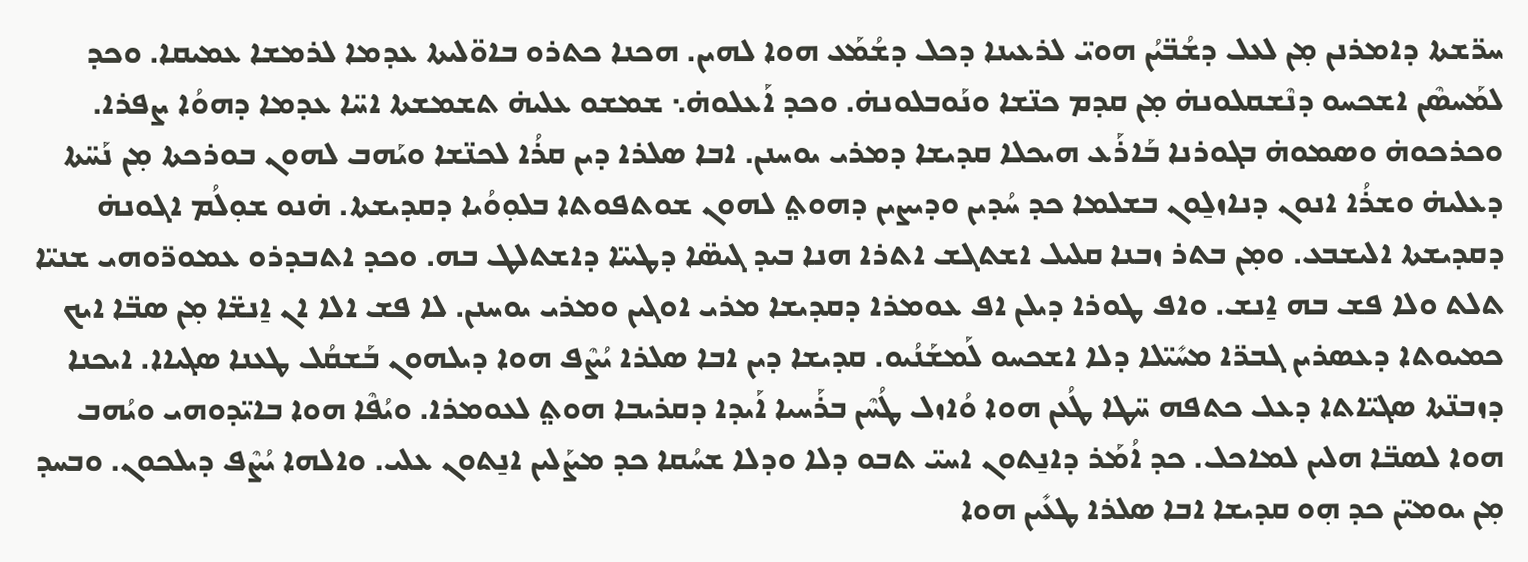ܚܪ̈ܫܬܐ ܕܐܡܪܢܢ ܡ݂ܢ ܠܥܠ ܕܫܳܒ̈ܝܳܢ ܗܘܝ̈ ܠܪܥܝܢܐ ܕܟܠ ܕܫܳܡܰܥ ܗܘܐ ܠܗܝܢ. ܗܟܢܐ ܟܬܪܘ ܒܐܘ̈ܠܝܬܐ ܥܕܡܐ ܠܪܡܫܐ ܥܡܝܩܐ. ܘܟܕ ܠܡܰܚܣܶܢ ܐܫܟܚܘ ܕܢܶܫܩܠܘܢܗ̇ ܡ݂ܢ ܩܕܡ ܟܢ̈ܫܐ ܘܢܰܘܒܠܘܢܗ̇. ܘܟܕ ܐܰܥܠܘܗ̇܆ ܫܡܫܘ ܥܠܝܗ̇ ܬܫܡܫܬܐ ܐܚ̈ܐ ܥܕܡܐ ܕܗܘܳܐ ܨܦܪܐ. ܘܟܪܟܘܗ̇ ܘܣܡܘܗ̇ ܒܓܘܪܢܐ ܒܰܐܪܰܥ ܗܝܟܠܐ ܩܕܝܫܐ ܕܡܪܝ ܝܘܚܢܢ. ܐܒܐ ܣܠܪܐ ܕܝܢ ܩܪܳܐ ܠܟܢ̈ܫܐ ܘܝܰܗܒ ܠܗܘܢ ܒܘܪܟܬܐ ܡ݂ܢ ܢܰܚ̈ܬܐ ܕܥܠܝܗ̇ ܘܫܪܳܐ ܐܢܘܢ ܕܢܐܙܠ̱ܘܢ ܒܫܠܡܐ ܟܕ ܚܳܕܝܢ ܘܕܝܨܝܢ ܕܗܘܬ݀ ܠܗܘܢ ܫܘܬܦܘܬܐ ܒܠܘ݂ܘܳܝܐ ܕܩܕܝܫܬܐ. ܗ̇ܢܘ ܫܘ݂ܠܳܡ ܐܓܘܢܗ̇ ܕܩܕܝܫܬܐ ܐܠܝܫܒܥ. ܘܡ݂ܢ ܒܬܪ ܙܒܢܐ ܩܠܝܠ ܐܫܬܓܫ ܐܬܪܐ ܗܢܐ ܒܝܕ ܓܝܣ̈ܐ ܕܛܝܝ̈ܐ ܕܐܫܬܠܛ ܒܗ. ܘܟܕ ܐܬܒܕܪܘ ܥܡܘܪ̈ܘܗܝ ܫܢܝ̈ܐ ܬܠܬ ܘܠܐ ܦܫ ܒܗ ܐ̱ܢܫ. ܘܐܦ ܛܘܪܐ ܕܝܠܢ ܐܦ ܥܘܡܪܐ ܕܩܕܝܫܐ ܡܪܝ ܐܘܓܝܢ ܘܡܪܝ ܝܘܚܢܢ. ܠܐ ܦܫ ܐܠܐ ܐܢ ܐ̱ܢܫ̈ܐ ܡ݂ܢ ܣܒ̈ܐ ܐܝܟ ܟܡܝܘܬܐ ܕܥܣܪܝܢ ܓܒܪ̈ܐ ܡܚܺܝ̈ܠܐ ܕܠܐ ܐܫܟܚܘ ܠܰܡܫܰܢܳܝܘ. ܩܕܝܫܐ ܕܝܢ ܐܒܐ ܣܠܪܐ ܝܳܨܶܦ ܗܘܐ ܕܝܠܗܘܢ ܒܰܫܩܳܠ ܛܥܢܐ ܣܓܝܐܐ. ܐܝܟܢܐ ܕܙܒܢ̈ܬܐ ܣܓܝ̈ܐܬܐ ܕܥܠ ܟܬܦܗ ܚ̈ܛܐ ܛܳܥܢ ܗܘܐ ܘܳܐܙܠ ܛܳܚܶܢ ܒܪܰܚܝܐ ܐܰܝܕܐ ܕܩܪܝܒܐ ܗܘܬ݀ ܠܥܘܡܪܐ. ܘܝܳܦܶܐ ܗܘܐ ܒܐܝ̈ܕܘܗܝ ܘܝܳܗܒ ܗܘܐ ܠܣܒ̈ܐ ܗܠܝܢ ܠܡܐܟܠ. ܟܕ ܐܳܡܰܪ ܕܐܢ̱ܬܘܢ ܐܚܝ̈ ܬܒܘ ܕܠܐ ܘܕܠܐ ܫܚܳܩܐ ܟܕ ܡܨܰܠܝܢ ܐܢ̱ܬܘܢ ܥܠܝ. ܘܐܠܗܐ ܝܳܨܶܦ ܕܝܠܟܘܢ. ܘܒܚܕ ܡ݂ܢ ܝܘܡܝ̈ܢ ܟܕ ܗ݂ܘ ܩܕܝܫܐ ܐܒܐ ܣܠܪܐ ܛܥܺܝܢ ܗܘܐ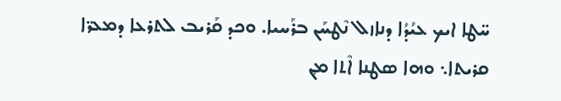ܚ̈ܛܐ ܐܝܟ ܥܝܳܕܳܐ ܕܢܐܙܠ ܢܶܛܚܰܢ ܒܪܰܚܝܐ. ܘܟܕ ܩܰܪܝܒ ܠܬܪܥܐ ܕܡܥܪ̈ܐ ܩܪܝܬܐ܆ ܘܗܐ ܣܛܢܐ ܐܶܬܐ ܡ݂ܢ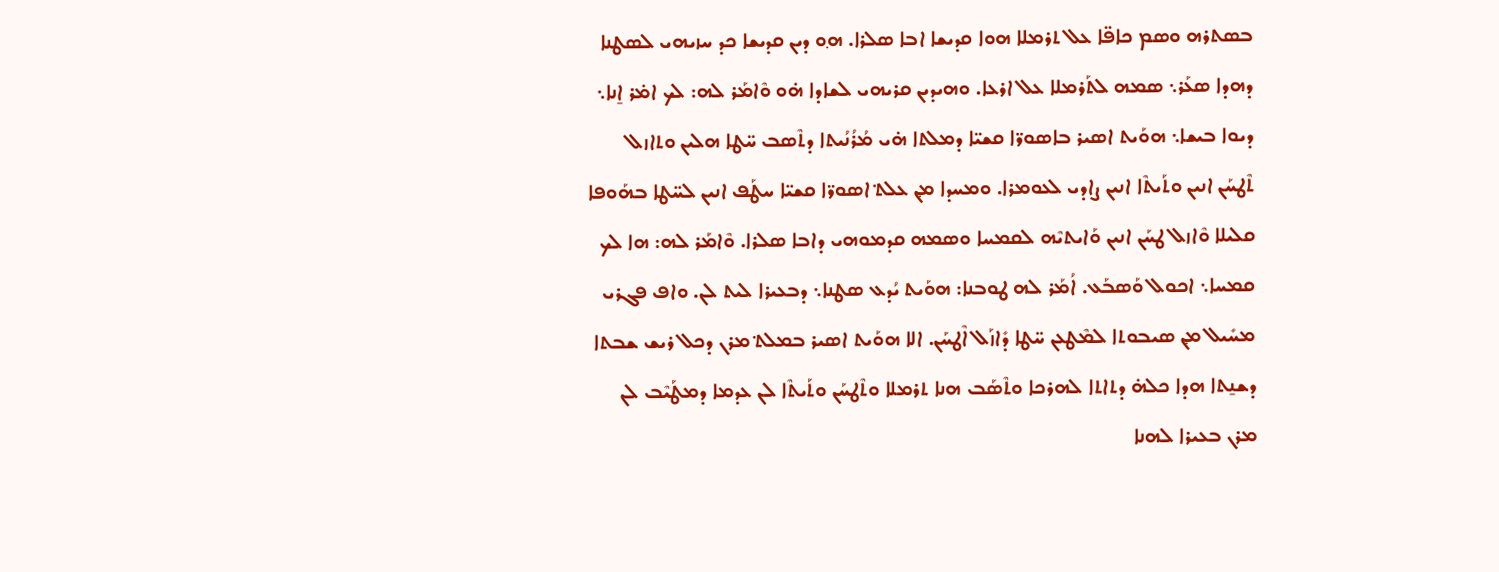ܒܣܬܪܗ ܘܣܡ ܟܐܦ̈ܐ ܥܠ ܬܪܡܠܐ ܗܘܐ ܩܕܝܫܐ ܐܒܐ ܣܠܪܐ. ܗ݂ܘ ܕܝܢ ܩܕܝܫܐ ܟܕ ܚܙܝܗܝ ܠܣܛܢܐ ܕܗܕܐ ܣܥܰܪ܆ ܣܡܗ ܠܬܰܪܡܠܐ ܥܠ ܐܪܥܐ. ܘܗܝܕܝܢ ܩܪܝܗܝ ܠܫܐܕܐ ܗ̇ܘ ܘܶܐܡܰܪ ܠܗ: ܠܟ ܐܡ̇ܪ ܐ̱ܢܐ܆ ܕܝܘܐ ܒܝܫܐ܆ ܗܘܰܝܬ ܐܣܝܪ ܒܐܣܘܪ̈ܐ ܩܫܝ̈ܐ ܕܡܠܬܐ ܗ̇ܝ ܡܳܪܳܢܳܝܬܐ ܕܬܶܣܒ ܚ̈ܛܐ ܗܠܝܢ ܘܬܐܙܠ ܬܶܛܚܰܢ ܐܢܝܢ ܘܬܰܝܬܶܐ ܐܢܝܢ ܨܐܕܝ ܠܥܘܡܪܐ. ܘܡܚܕܐ ܡ݂ܢ ܥܠܬ݀ ܐܣܘܪ̈ܐ ܩܫܝ̈ܐ ܚܛܰܦ ܐܢܝܢ ܠܚ̈ܛܐ ܒܗܰܘܦܐ ܩܠܝܠܐ ܘܶܐܙܠ ܛܚܰܢ ܐܢܝܢ ܘܰܐܝܬܝܶܗ ܠܩܡܚܐ ܘܣܡܗ ܩܕܡܘܗܝ ܕܐܒܐ ܣܠܪܐ. ܘܶܐܡܰܪ ܠܗ: ܗܐ ܠܟ ܩܡܚܐ܆ ܐܟܘܠ ܘܰܣܒܰܥ. ܐܳܡܰܪ ܠܗ ܛܘܒܢܐ: ܗܘܰܝܬ ܝܳܕܥ ܣܛܢܐ܆ ܕܒܥܝܪܐ ܠܝܬ ܠܢ. ܘܐܦ ܦܓܪܝ ܡܚܺܝܠ ܡ݂ܢ ܣܝܒܘܬܐ ܠܡܶܛܥܢ ܚ̈ܛܐ ܕܺܐܙܰܠ ܐܶܛܚܰܢ. ܐܠܐ ܗܘܰܝܬ ܐܣܝܪ ܒܡܠܬ݀ ܡܪܢ ܕܟܠ ܪܝܫ ܫܒܬܐ ܕܫܢ̱ܬܐ ܗܕܐ ܟܠܗ̇ ܕܬܐܬܐ ܠܗܪܟܐ ܘܬܶܣܰܒ ܗܢܐ ܬܪܡܠܐ ܘܬܶܛܚܰܢ ܘܬܰܝܬܶܐ ܠܢ ܥܕܡܐ ܕܡܛܰܝܶܒ ܠܢ ܡܪܢ ܒܥܝܪܐ ܠܗܢܐ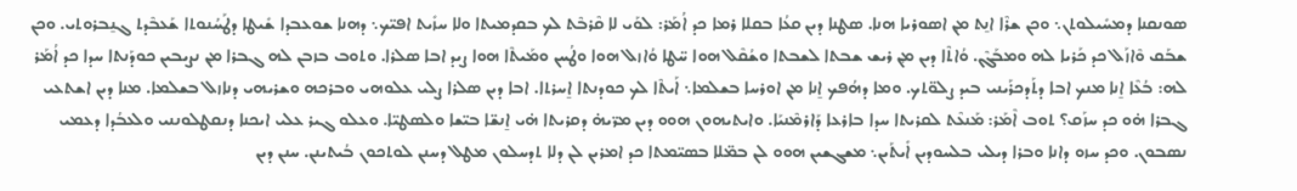ܣܘܢܩܢܐ ܕܡܚܺܝܠܘܬܢ܆ ܘܟܢ ܫܪܶܐ ܐܢ̱ܬ ܡ݂ܢ ܐܣܘܪܝܐ ܗܢܐ. ܣܛܢܐ ܕܝܢ ܩܥܳܐ ܒܩܠܐ ܪܡܐ ܟܕ ܐܳܡܰܪ: ܠܘܰܝ ܠܐ ܩܶܪܒܶܬ ܠܟ ܒܩܕܡܝܬܐ ܘܠܐ ܚܙܺܝܬ ܐܦܝ̈ܟ܆ ܕܗܢܐ ܫܘܥܒܕܐ ܫܺܝܛܐ ܕܛܰܚܳܢܘܬܐ ܫܰܥܒܶܕܬ ܓܢ̱ܒܪܘܬܝ. ܘܟܢ ܫܒܰܩ ܘܶܐܙܰܠ ܟܕ ܟܰܪܝܐ ܠܗ ܘܡܒܰܓܶܢ. ܘܳܐܬܶܐ ܕܝܢ ܡ݂ܢ ܪܝܫ ܫܒܬܐ ܠܫܒܬܐ ܘܫܳܩܶܠ ܗܘܐ ܚ̈ܛܐ ܘܳܐܙܠ ܗܘܐ ܘܛܳܚܢ ܘܡܰܝܬܶܐ ܗܘܐ ܨܝܕ ܐܒܐ ܣܠܪܐ. ܘܬܘܒ ܒܙܒܢ ܠܗ ܓܒܪܐ ܡ݂ܢ ܢܨܝܒܝܢ ܟܘܕܰܢܬܐ ܚܕܐ ܟܕ ܐܳܡܰܪ ܠܗ: ܒܳܥܶܐ ܐ̱ܢܐ ܡܢܟ ܐܒܐ ܕܬܰܕܟܪܰܝܢܝ ܒܝܕ ܨܠܘ̈ܬܟ. ܘܡܐ ܕܗܳܦܟ ܐ̱ܢܐ ܡ݂ܢ ܐܘܪܚܐ ܒܫܠܡܐ܆ ܐܰܝܬܶܐ ܠܟ ܟܘܕܢܬܐ ܐ̱ܚܪܬܐ. ܐܒܐ ܕܝܢ ܣܠܪܐ ܨܠܝ ܥܠܘܗܝ ܘܒܪܟܗ ܘܫܪܝܗܝ ܕܢܐܙܠ ܒܫܠܡܐ. ܡܢܐ ܕܝܢ ܐܫܬܥܝ ܓܒܪܐ ܗ̇ܘ ܟܕ ܚܙܰܩ؟ ܬܘܒ ܐܶܡܰܪ: ܡܰܢܥܶܬ ܠܩܪܝܬܐ ܚܕܐ ܒܐܪܥܐ ܕܰܐܪܡܶܢܝܰܐ. ܘܐܝܬܝܗܘܢ ܗܘܘ ܕܝܢ ܡܪ̈ܝܗ̇ ܕܩܪܝܬܐ ܗ̇ܝ ܐ̱ܢܫ̈ܐ ܒܝ̈ܫܐ ܘܠܣܛܝ̈ܐ. ܘܥܠܘ ܓܝܪ ܥܠܝ ܐܝܟܢܐ ܕܢܩܛܠܘܢܢܝ ܘܠܥܒܳܕܐ ܕܥܡܝ ܢܣܒܘܢ. ܘܟܕ ܚܙܘ ܕܐܢܐ ܘܒܪܐ ܕܝܠܝ ܒܠܚܘܕܝܢ ܐܺܝܬܰܝܢ܆ ܡܫܓܫܝܢ ܗܘܘ ܠܢ ܒܡ̈ܠܐ ܒܣܝ̈ܡܬܐ ܟܕ ܐܡܪܝܢ ܠܢ ܕܠܐ ܬܕܚܠܘܢ ܡܛܠ ܕܚܢܢ ܠܘܬܟܘܢ ܒܳܝܬܝܢܢ. ܚܢܢ ܕܝܢ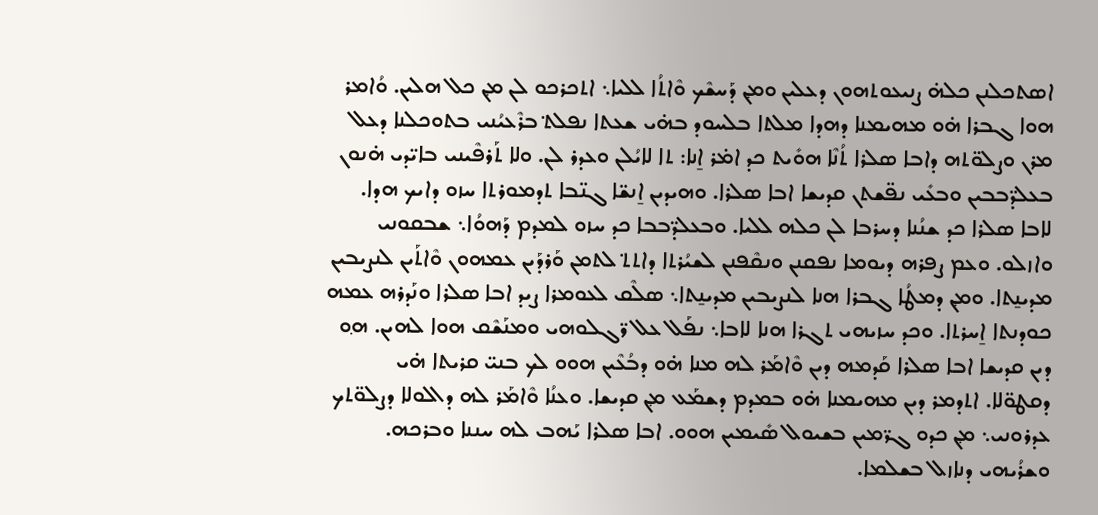ܐܣܬܟܠܢܢ ܟܠܗ̇ ܨܢܝܥܘܬܗܘܢ ܕܥܠܝܢ ܘܡ݂ܢ ܕܰܚܫܶܟ ܘܶܐܬܳܐ ܠܠܝܐ܆ ܐܬܟܪܟܘ ܠܢ ܡ݂ܢ ܟܠ ܗܠܝܢ. ܘܳܐܡܪ ܗܘܐ ܓܒܪܐ ܗ̇ܘ ܡܗܝܡܢܐ ܕܗܕܐ ܡܠܬܐ ܒܠܚܘܕ ܒܗ̇ܝ ܫܥܬܐ ܢܦܠܬ݀ ܒܪܶܥܝܳܢܝ ܒܬܘܟܠܢܐ ܕܥܠ ܡܪܢ ܘܨܠܘ̈ܬܗ ܕܐܒܐ ܣܠܪܐ ܬܳܢܶܐ ܗܘܺܝܬ ܟܕ ܐܡ̇ܪ ܐ̱ܢܐ: ܬܐ ܠܐܝܳܠܢ ܘܥܕܪ ܠܢ. ܘܠܐ ܬܰܪܦܶܝܢܝ ܒܐܝ̈ܕܝ ܗ̇ܢܘܢ ܒܥܠܕ̈ܒܒܝܢ ܘܒܥܺܝ ܢܦ̈ܫܬܢ ܩܕܝܫܐ ܐܒܐ ܣܠܪܐ. ܘܗܝܕܝܢ ܐ̱ܢܫ̈ܐ ܓܢ̈ܒܐ ܬܕܡܘܪܬܐ ܚܙܘ ܕܐܝܟ ܗܕܐ. ܠܐܒܐ ܣܠܪܐ ܟܕ ܫܢܳܢܐ ܕܚܪܒܐ ܠܢ ܟܠܗ ܠܠܝܐ. ܘܒܥܠܕ̈ܒܒܐ ܟܕ ܚܙܘ ܠܡܕܡ ܕܰܗܘܳܐ܆ ܫܒܩܘܢܝ ܘܐܙܠܘ. ܘܥܡ ܨܦܪܗ ܕܝܘܡܐ ܢܦܩܢܢ ܘܢܩܶܦܢܢ ܠܫܝܳܪܬܐ ܕܐܬܬ݀ ܠܬܡܢ ܘܰܪܕܰܝܢ ܥܡܗܘܢ ܘܶܐܬܰܝܢ ܠܢܨܝܒܝܢ ܡܕܝܢ̱ܬܐ. ܘܡ݂ܢ ܕܡܛܳܐ ܓܒܪܐ ܗܢܐ ܠܢܨܝܒܝܢ ܡܕܝܢ̱ܬܐ܆ ܣܠܶܩ ܠܥܘܡܪܐ ܨܝܕ ܐܒܐ ܣܠܪܐ ܘܢܰܕܪܗ ܥܡܗ ܟܘܕܢܬܐ ܐ̱ܚܪܬܐ. ܘܟܕ ܚܙܝܗܝ ܬܓܪܐ ܗܢܐ ܠܐܒܐ܆ ܢܦܰܠ ܥܠ ܪ̈ܓܠܘܗܝ ܘܡܢܰܫܶܩ ܗܘܐ ܠܗܝܢ. ܗ݂ܘ ܕܝܢ ܩܕܝܫܐ ܐܒܐ ܣܠܪܐ ܩܰܕܡܗ ܕܝܢ ܘܶܐܡܰܪ ܠܗ ܡܢܐ ܗ̇ܘ ܕܒܳܥܶܝܢ ܗܘܘ ܠܟ ܒܢܝ̈ ܩܪܝܬܐ ܗ̇ܝ ܕܩܛܘ̈ܠܐ. ܐܬܕܡܪ ܕܝܢ ܡܗܝܡܢܐ ܗ̇ܘ ܒܡܕܡ ܕܫܡܰܥ ܡ݂ܢ ܩܕܝܫܐ. ܘܥܢܳܐ ܘܶܐܡܰܪ ܠܗ ܕܐܠܘܠܐ ܕܨܠܘ̈ܬܟ ܥܕܪܘܢܝ܆ ܡ݂ܢ ܟܕܘ ܓܪ̈ܡܝܢ ܒܫܝܘܠ ܣܺܝܡܝܢ ܗܘܘ. ܐܒܐ ܣܠܪܐ ܝܰܗܒ ܠܗ ܚܢܢܐ ܘܒܪܟܗ. ܘܫܪܳܝܗܝ ܕܢܐܙܠ ܒܫܠܡܐ.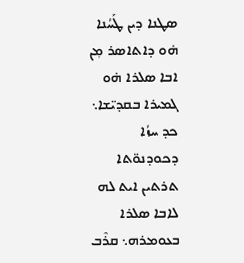ܣܛܢܐ ܕܝܢ ܛܰܚܳܢܐ ܗ̇ܘ ܕܐܬܐܣܪ ܡ݂ܢ ܐܒܐ ܣܠܪܐ ܗ̇ܘ ܓܡܝܪܐ ܒܩܕܝ̈ܫܐ܆ ܟܕ ܚܙܳܐ ܕܟܘܕܢܘ̈ܬܐ ܬܪܬܝܢ ܐܝܬ ܠܗ ܠܐܒܐ ܣܠܪܐ ܒܥܘܡܪܗ܆ ܩܪܶܒ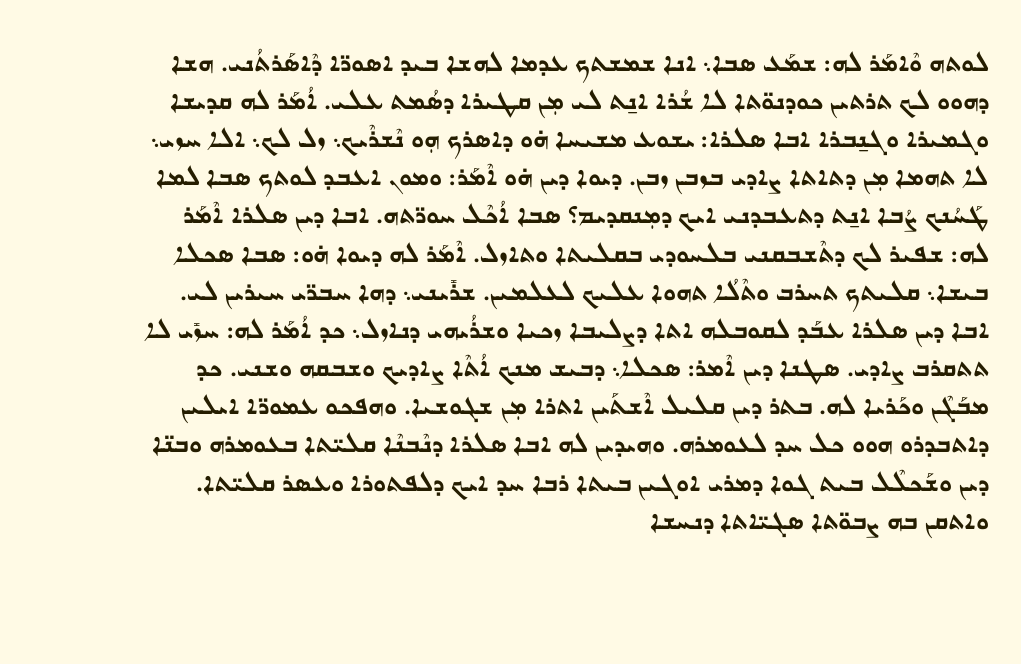ܠܘܬܗ ܘܶܐܡܰܪ ܠܗ: ܫܡܰܥ ܣܒܐ܆ ܐܢܐ ܫܡܫܬܟ ܥܕܡܐ ܠܗܫܐ ܒܝܕ ܐܣܘܪ̈ܐ ܕܶܐܣܰܪܬܳܢܝ. ܗܫܐ ܕܗܘܘ ܠܟ ܬܪܬܝܢ ܟܘܕܢܘ̈ܬܐ ܠܐ ܫܳܪܐ ܐܢ̱ܬ ܠܝ ܡ݂ܢ ܩܛܝܪܐ ܕܣܳܡܬ ܥܠܝ. ܐܳܡܰܪ ܠܗ ܩܕܝܫܐ ܘܓܡܝܪܐ ܘܓܢ̱ܒܪܐ ܐܒܐ ܣܠܪܐ: ܝܫܘܥ ܡܫܝܚܐ ܗ̇ܘ ܕܐܣܪܟ ܗ݂ܘ ܢܶܫܪܶܝܟ܆ ܙܠ ܠܟ܆ ܐܠܐ ܚܙܝ܆ ܠܐ ܬܗܡܐ ܡ݂ܢ ܕܬܐܬܐ ܨܐܕܝ ܒܙܒܢ ܙܒܢ. ܕܝܘܐ ܕܝܢ ܗ̇ܘ ܐܶܡܰܪ: ܘܡܘܢ ܐܥܒܕ ܠܘܬܟ ܣܒܐ ܠܡܐ ܛܰܚܳܢܟ ܨܳܒܐ ܐܢ̱ܬ ܕܬܥܒܕܢܝ ܐܝܟ ܕܡ݂ܢܩܕܝܡ؟ ܣܒܐ ܐܳܟܶܠ ܚܘܪ̈ܬܗ. ܐܒܐ ܕܝܢ ܣܠܪܐ ܐܶܡܰܪ ܠܗ: ܫܦܝܪ ܠܟ ܕܬܶܫܒܩܢܝ ܒܠܚܘܕܝ ܒܩܠܝܬܐ ܘܬܐܙܠ. ܐܶܡܰܪ ܠܗ ܕܝܘܐ ܗ̇ܘ: ܣܒܐ ܣܟܠܐ ܒܝܫܐ܆ ܩܠܝܬܟ ܬܚܪܒ ܘܬܶܠܳܐ ܬܗܘܐ ܥܠܝܟ ܠܥܠܡܝܢ. ܫܪܺܝܢܝ܆ ܕܗܐ ܚܒܪ̈ܝ ܚܝܪܝܢ ܠܝ. ܐܒܐ ܕܝܢ ܣܠܪܐ ܥܒܰܕ ܠܩܘܒܠܗ ܐܬܐ ܕܨܠܝܒܐ ܙܟܝܐ ܘܫܪܳܝܗܝ ܕܢܐܙܠ܆ ܟܕ ܐܳܡܰܪ ܠܗ: ܚܙܺܝ ܠܐ ܬܬܩܪܒ ܨܐܕܝ. ܣܛܢܐ ܕܝܢ ܐܶܡܪ: ܣܟܠܐ܆ ܕܒܝܫ ܡܢܟ ܐܳܬܶܐ ܨܐܕܝܟ ܘܫܒܩܗ ܘܫܢܝ. ܟܕ ܡܒܰܓܶܢ ܘܟܰܪܝܐ ܠܗ. ܒܬܪ ܕܝܢ ܩܠܝܠ ܐܶܫܬܰܝܢ ܐܬܪܐ ܡ݂ܢ ܫܓܘܫܝܐ. ܘܗܦܟܘ ܥܡܘܪ̈ܐ ܐܝܠܝܢ ܕܐܬܒܕܪܘ ܗܘܘ ܟܠ ܚܕ ܠܥܘܡܪܗ. ܘܗܝܕܝܢ ܠܗ ܐܒܐ ܣܠܪܐ ܕܢܶܒܢܶܐ ܩܠܝ̈ܬܐ ܒܥܘܡܪܗ ܘܒܢ̈ܐ ܕܝܢ ܘܫܰܟܠܶܠ ܒܝܬ ܓܘܐ ܕܡܪܝ ܐܘܓܝܢ ܒܝܬܐ ܪܒܐ ܚܕ ܐܝܟ ܕܠܦܬܘܪܐ ܘܥܣܪ ܩܠܝ̈ܬܐ. ܘܐܬܩܢ ܒܗ ܨܒܘ̈ܬܐ ܣܓܝ̈ܐܬܐ ܕܢܚܫܐ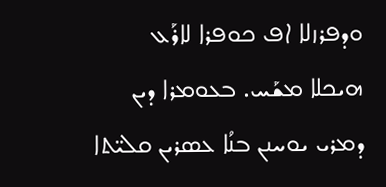ܘܕܦܪܙܠܐ ܐܦ ܟܘܦܪܐ ܠܐܪܰܥ ܗܝܟܠܐ ܡܫܰܚ. ܒܥܘܡܪܐ ܕܝܢ ܕܡܪܝ ܝܘܚܢܢ ܒܢܳܐ ܥܣܪܝܢ ܩܠܝ̈ܬܐ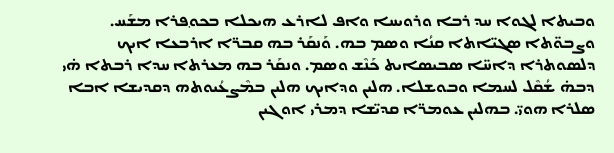ܘܒܝܬܐ ܠܓܘܐ ܚܕ ܪܒܐ ܘܪܘܝܚܐ ܘܐܦ ܠܐܪܥ ܗܝܟܠܐ ܒܟܘ݂ܦܪܐ ܡܫܰܚ. ܘܨܒܘ̈ܬܐ ܣܓܝ̈ܐܬܐ ܩܢܳܐ ܘܣܡ ܒܗ. ܘܰܢܩܰܪ ܒܗ ܩܒܪ̈ܐ ܐܪܒܥܐ ܐܝܟ ܕܠܣܘܬܪܐ ܕܐܚ̈ܐ ܣܒܝܣܐܝܬ ܟܰܢܶܫ ܘܣܡ. ܘܢܩܰܪ ܒܗ ܡܥܪܬܐ ܚܕܐ ܪܒܬܐ ܗ̇ܝ ܕܒܗ̇ ܫܳܩܶܠ ܠܚܡܐ ܘܒܘܫܠܐ. ܗܠܝܢ ܘܕܐܝܟ ܗܠܝܢ ܒܡܶܨܥܳܝܘܬܗ ܕܩܕܝܫܐ ܐܒܐ ܣܠܪܐ ܗܘܝ̈. ܒܗܠܝܢ ܥܘܡܪ̈ܐ ܩܕܝ̈ܫܐ ܕܡܪܝ ܐܘܓܝܢ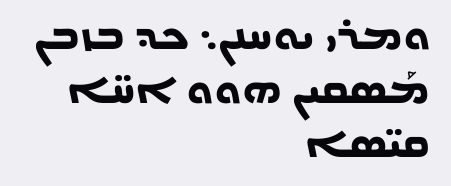ܘܡܪܝ ܝܘܚܢܢ܆ ܟܕ ܒܙܒܢ ܡܰܣܩܝܢ ܗܘܘ ܐܚ̈ܐ ܩܝ̈ܣܐ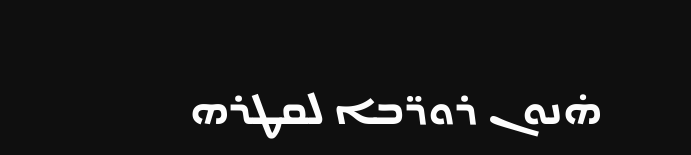ܗ̇ܢܘܢ ܪܘܪ̈ܒܐ ܠܩܛܪܗ